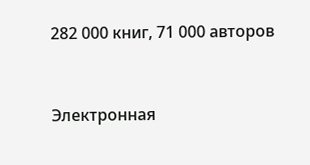282 000 книг, 71 000 авторов


Электронная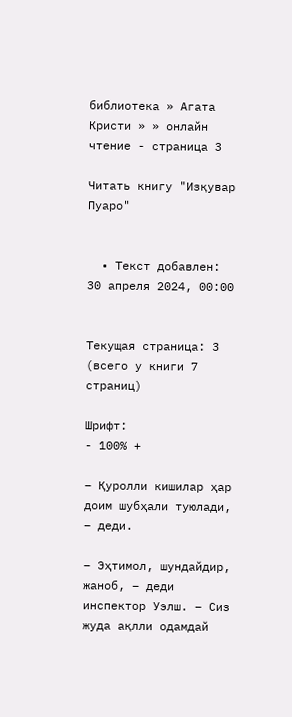библиотека » Агата Кристи » » онлайн чтение - страница 3

Читать книгу "Изқувар Пуаро"


  • Текст добавлен: 30 апреля 2024, 00:00


Текущая страница: 3 (всего у книги 7 страниц)

Шрифт:
- 100% +

– Қуролли кишилар ҳар доим шубҳали туюлади, – деди.

– Эҳтимол, шундайдир, жаноб, – деди инспектор Уэлш. – Сиз жуда ақлли одамдай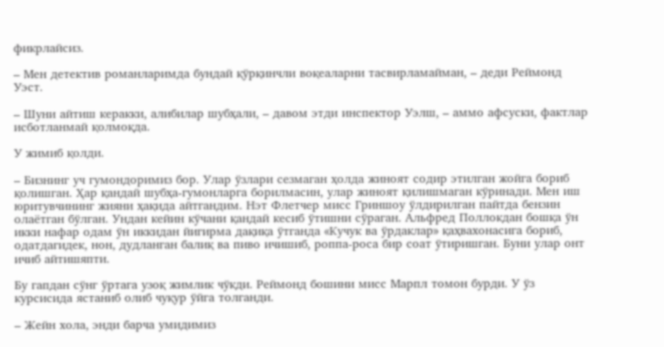фикрлайсиз.

– Мен детектив романларимда бундай қўрқинчли воқеаларни тасвирламайман, – деди Реймонд Уэст.

– Шуни айтиш керакки, алибилар шубҳали, – давом этди инспектор Уэлш, – аммо афсуски, фактлар исботланмай қолмоқда.

У жимиб қолди.

– Бизнинг уч гумондоримиз бор. Улар ўзлари сезмаган ҳолда жиноят содир этилган жойга бориб қолишган. Ҳар қандай шубҳа-гумонларга борилмасин, улар жиноят қилишмаган кўринади. Мен иш юритувчининг жияни ҳақида айтгандим. Нэт Флетчер мисс Гриншоу ўлдирилган пайтда бензин олаётган бўлган. Ундан кейин кўчани қандай кесиб ўтишни сўраган. Альфред Поллокдан бошқа ўн икки нафар одам ўн иккидан йигирма дақиқа ўтганда «Кучук ва ўрдаклар» қаҳвахонасига бориб, одатдагидек, нон, дудланган балиқ ва пиво ичишиб, роппа-роса бир соат ўтиришган. Буни улар онт ичиб айтишяпти.

Бу гапдан сўнг ўртага узоқ жимлик чўкди. Реймонд бошини мисс Марпл томон бурди. У ўз курсисида ястаниб олиб чуқур ўйга толганди.

– Жейн хола, энди барча умидимиз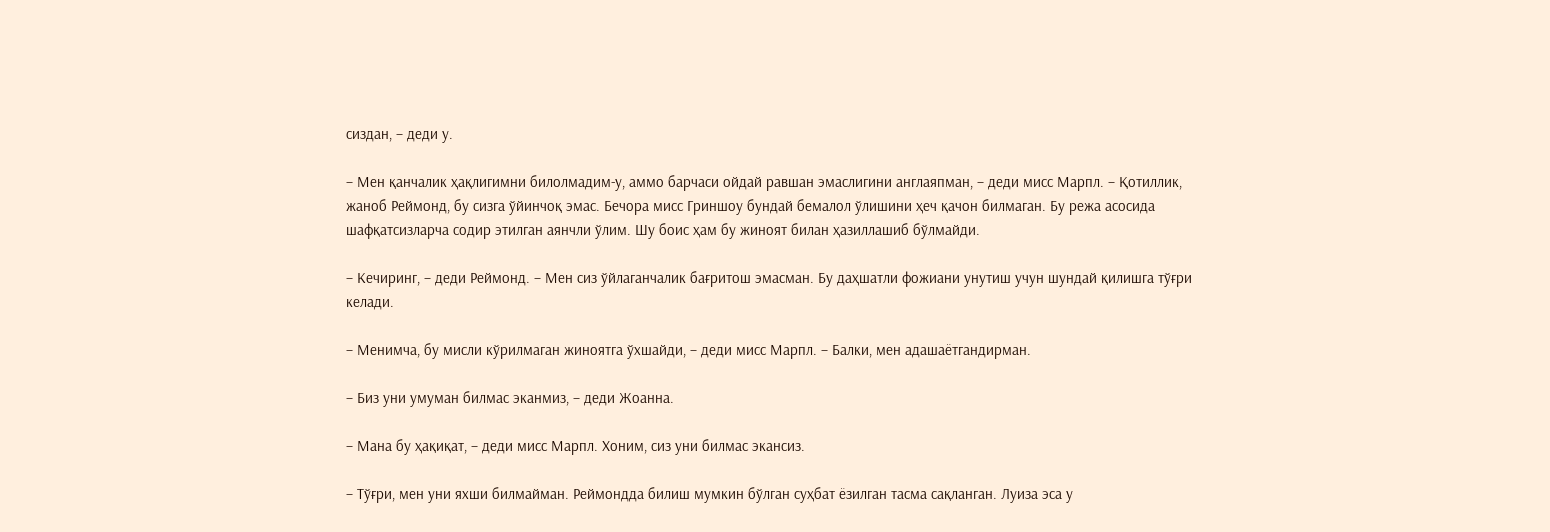сиздан, – деди у.

– Мен қанчалик ҳақлигимни билолмадим-у, аммо барчаси ойдай равшан эмаслигини англаяпман, – деди мисс Марпл. – Қотиллик, жаноб Реймонд, бу сизга ўйинчоқ эмас. Бечора мисс Гриншоу бундай бемалол ўлишини ҳеч қачон билмаган. Бу режа асосида шафқатсизларча содир этилган аянчли ўлим. Шу боис ҳам бу жиноят билан ҳазиллашиб бўлмайди.

– Кечиринг, – деди Реймонд. – Мен сиз ўйлаганчалик бағритош эмасман. Бу даҳшатли фожиани унутиш учун шундай қилишга тўғри келади.

– Менимча, бу мисли кўрилмаган жиноятга ўхшайди, – деди мисс Марпл. – Балки, мен адашаётгандирман.

– Биз уни умуман билмас эканмиз, – деди Жоанна.

– Мана бу ҳақиқат, – деди мисс Марпл. Хоним, сиз уни билмас экансиз.

– Тўғри, мен уни яхши билмайман. Реймондда билиш мумкин бўлган суҳбат ёзилган тасма сақланган. Луиза эса у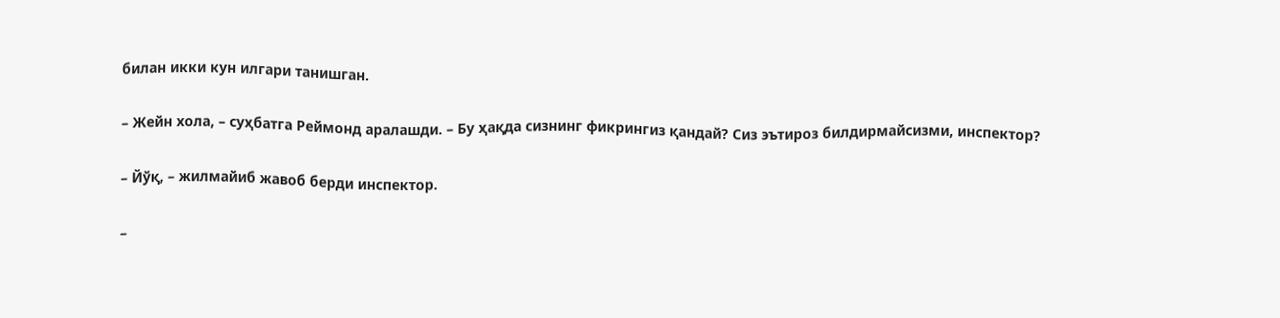билан икки кун илгари танишган.

– Жейн хола, – суҳбатга Реймонд аралашди. – Бу ҳақда сизнинг фикрингиз қандай? Сиз эътироз билдирмайсизми, инспектор?

– Йўқ, – жилмайиб жавоб берди инспектор.

–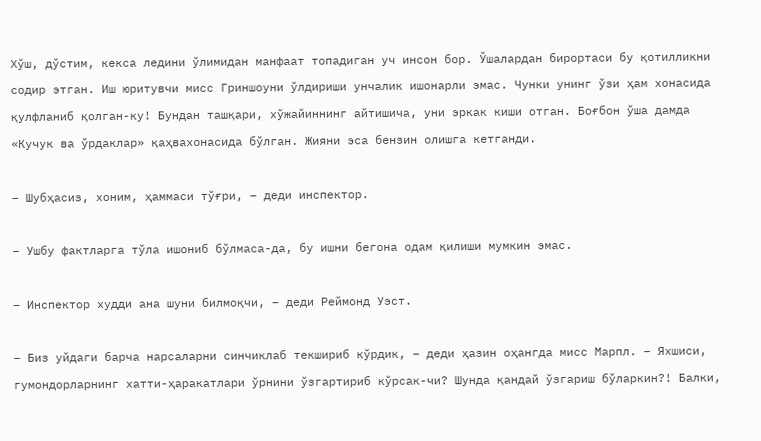Хўш, дўстим, кекса ледини ўлимидан манфаат топадиган уч инсон бор. Ўшалардан бирортаси бу қотилликни содир этган. Иш юритувчи мисс Гриншоуни ўлдириши унчалик ишонарли эмас. Чунки унинг ўзи ҳам хонасида қулфланиб қолган-ку! Бундан ташқари, хўжайиннинг айтишича, уни эркак киши отган. Боғбон ўша дамда «Кучук ва ўрдаклар» қаҳвахонасида бўлган. Жияни эса бензин олишга кетганди.

– Шубҳасиз, хоним, ҳаммаси тўғри, – деди инспектор.

– Ушбу фактларга тўла ишониб бўлмаса-да, бу ишни бегона одам қилиши мумкин эмас.

– Инспектор худди ана шуни билмоқчи, – деди Реймонд Уэст.

– Биз уйдаги барча нарсаларни синчиклаб текшириб кўрдик, – деди ҳазин оҳангда мисс Марпл. – Яхшиси, гумондорларнинг хатти-ҳаракатлари ўрнини ўзгартириб кўрсак-чи? Шунда қандай ўзгариш бўларкин?! Балки,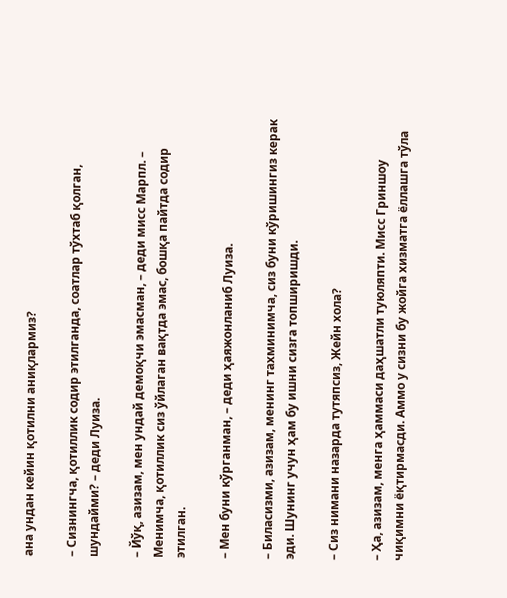ана ундан кейин қотилни аниқлармиз?

– Сизнингча, қотиллик содир этилганда, соатлар тўхтаб қолган, шундайми? – деди Луиза.

– Йўқ, азизам, мен ундай демоқчи эмасман, – деди мисс Марпл. – Менимча, қотиллик сиз ўйлаган вақтда эмас, бошқа пайтда содир этилган.

– Мен буни кўрганман, – деди ҳаяжонланиб Луиза.

– Биласизми, азизам, менинг тахминимча, сиз буни кўришингиз керак эди. Шунинг учун ҳам бу ишни сизга топширишди.

– Сиз нимани назарда тутяпсиз, Жейн хола?

– Ҳа, азизам, менга ҳаммаси даҳшатли туюляпти. Мисс Гриншоу чиқимни ёқтирмасди. Аммо у сизни бу жойга хизматга ёллашга тўла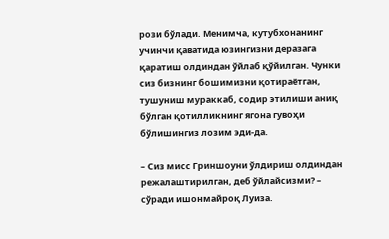рози бўлади. Менимча, кутубхонанинг учинчи қаватида юзингизни деразага қаратиш олдиндан ўйлаб қўйилган. Чунки сиз бизнинг бошимизни қотираётган, тушуниш мураккаб, содир этилиши аниқ бўлган қотилликнинг ягона гувоҳи бўлишингиз лозим эди-да.

– Сиз мисс Гриншоуни ўлдириш олдиндан режалаштирилган, деб ўйлайсизми? – сўради ишонмайроқ Луиза.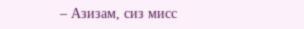– Азизам, сиз мисс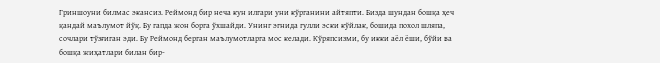Гриншоуни билмас экансиз. Реймонд бир неча кун илгари уни кўрганини айтяпти. Бизда шундан бошқа ҳеч қандай маълумот йўқ. Бу гапда жон борга ўхшайди. Унинг эгнида гулли эски кўйлак, бошида похол шляпа, сочлари тўзғиган эди. Бу Реймонд берган маълумотларга мос келади. Кўряпсизми, бу икки аёл ёши, бўйи ва бошқа жиҳатлари билан бир-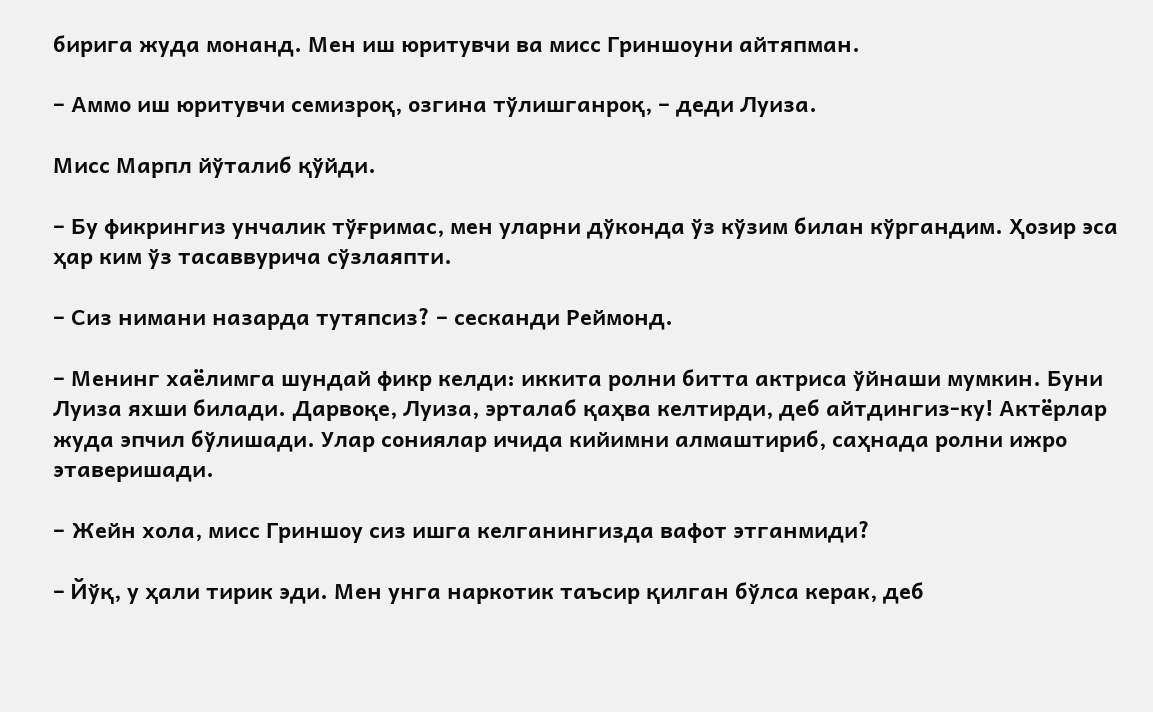бирига жуда монанд. Мен иш юритувчи ва мисс Гриншоуни айтяпман.

– Аммо иш юритувчи семизроқ, озгина тўлишганроқ, – деди Луиза.

Мисс Марпл йўталиб қўйди.

– Бу фикрингиз унчалик тўғримас, мен уларни дўконда ўз кўзим билан кўргандим. Ҳозир эса ҳар ким ўз тасаввурича сўзлаяпти.

– Сиз нимани назарда тутяпсиз? – сесканди Реймонд.

– Менинг хаёлимга шундай фикр келди: иккита ролни битта актриса ўйнаши мумкин. Буни Луиза яхши билади. Дарвоқе, Луиза, эрталаб қаҳва келтирди, деб айтдингиз-ку! Актёрлар жуда эпчил бўлишади. Улар сониялар ичида кийимни алмаштириб, саҳнада ролни ижро этаверишади.

– Жейн хола, мисс Гриншоу сиз ишга келганингизда вафот этганмиди?

– Йўқ, у ҳали тирик эди. Мен унга наркотик таъсир қилган бўлса керак, деб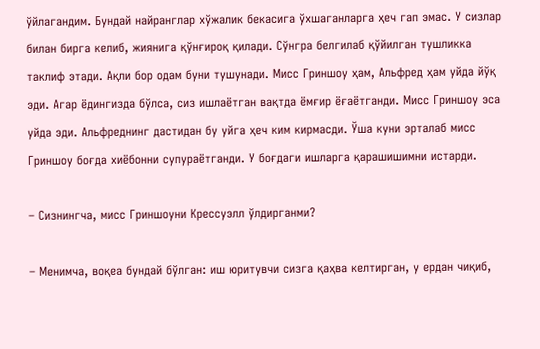ўйлагандим. Бундай найранглар хўжалик бекасига ўхшаганларга ҳеч гап эмас. У сизлар билан бирга келиб, жиянига қўнғироқ қилади. Сўнгра белгилаб қўйилган тушликка таклиф этади. Ақли бор одам буни тушунади. Мисс Гриншоу ҳам, Альфред ҳам уйда йўқ эди. Агар ёдингизда бўлса, сиз ишлаётган вақтда ёмғир ёғаётганди. Мисс Гриншоу эса уйда эди. Альфреднинг дастидан бу уйга ҳеч ким кирмасди. Ўша куни эрталаб мисс Гриншоу боғда хиёбонни супураётганди. У боғдаги ишларга қарашишимни истарди.

– Сизнингча, мисс Гриншоуни Крессуэлл ўлдирганми?

– Менимча, воқеа бундай бўлган: иш юритувчи сизга қаҳва келтирган, у ердан чиқиб,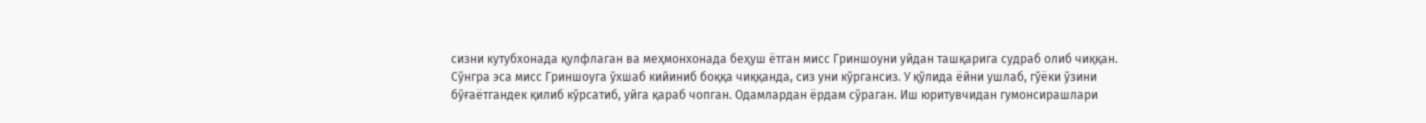сизни кутубхонада қулфлаган ва меҳмонхонада беҳуш ётган мисс Гриншоуни уйдан ташқарига судраб олиб чиққан. Сўнгра эса мисс Гриншоуга ўхшаб кийиниб боққа чиққанда, сиз уни кўргансиз. У қўлида ёйни ушлаб, гўёки ўзини бўғаётгандек қилиб кўрсатиб, уйга қараб чопган. Одамлардан ёрдам сўраган. Иш юритувчидан гумонсирашлари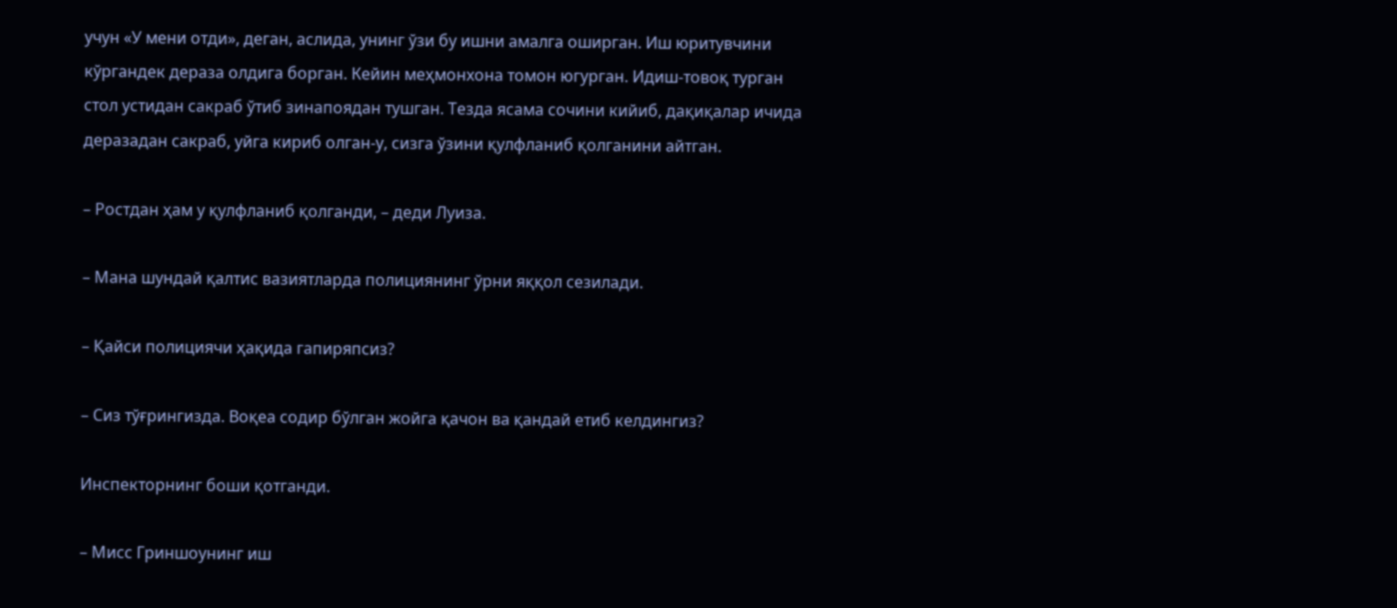учун «У мени отди», деган, аслида, унинг ўзи бу ишни амалга оширган. Иш юритувчини кўргандек дераза олдига борган. Кейин меҳмонхона томон югурган. Идиш-товоқ турган стол устидан сакраб ўтиб зинапоядан тушган. Тезда ясама сочини кийиб, дақиқалар ичида деразадан сакраб, уйга кириб олган-у, сизга ўзини қулфланиб қолганини айтган.

– Ростдан ҳам у қулфланиб қолганди, – деди Луиза.

– Мана шундай қалтис вазиятларда полициянинг ўрни яққол сезилади.

– Қайси полициячи ҳақида гапиряпсиз?

– Сиз тўғрингизда. Воқеа содир бўлган жойга қачон ва қандай етиб келдингиз?

Инспекторнинг боши қотганди.

– Мисс Гриншоунинг иш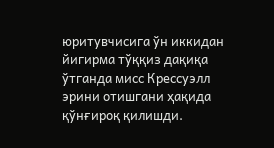юритувчисига ўн иккидан йигирма тўққиз дақиқа ўтганда мисс Крессуэлл эрини отишгани ҳақида қўнғироқ қилишди.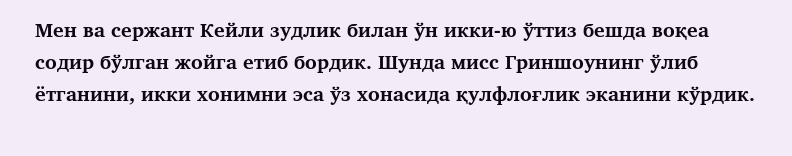Мен ва сержант Кейли зудлик билан ўн икки-ю ўттиз бешда воқеа содир бўлган жойга етиб бордик. Шунда мисс Гриншоунинг ўлиб ётганини, икки хонимни эса ўз хонасида қулфлоғлик эканини кўрдик.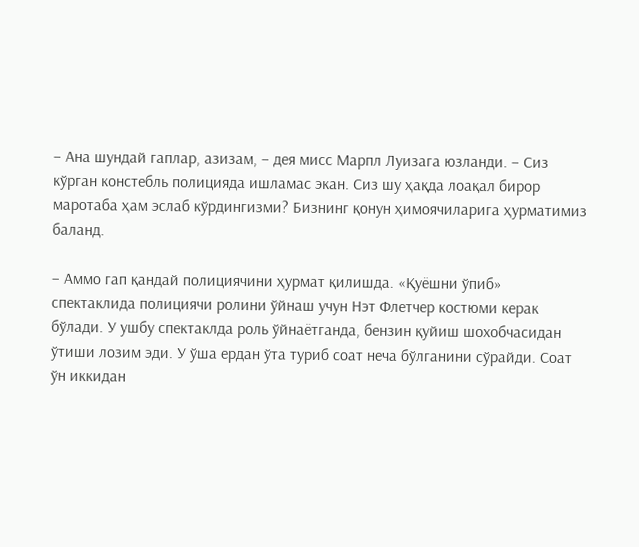– Ана шундай гаплар, азизам, – дея мисс Марпл Луизага юзланди. – Сиз кўрган констебль полицияда ишламас экан. Сиз шу ҳақда лоақал бирор маротаба ҳам эслаб кўрдингизми? Бизнинг қонун ҳимоячиларига ҳурматимиз баланд.

– Аммо гап қандай полициячини ҳурмат қилишда. «Қуёшни ўпиб» спектаклида полициячи ролини ўйнаш учун Нэт Флетчер костюми керак бўлади. У ушбу спектаклда роль ўйнаётганда, бензин қуйиш шохобчасидан ўтиши лозим эди. У ўша ердан ўта туриб соат неча бўлганини сўрайди. Соат ўн иккидан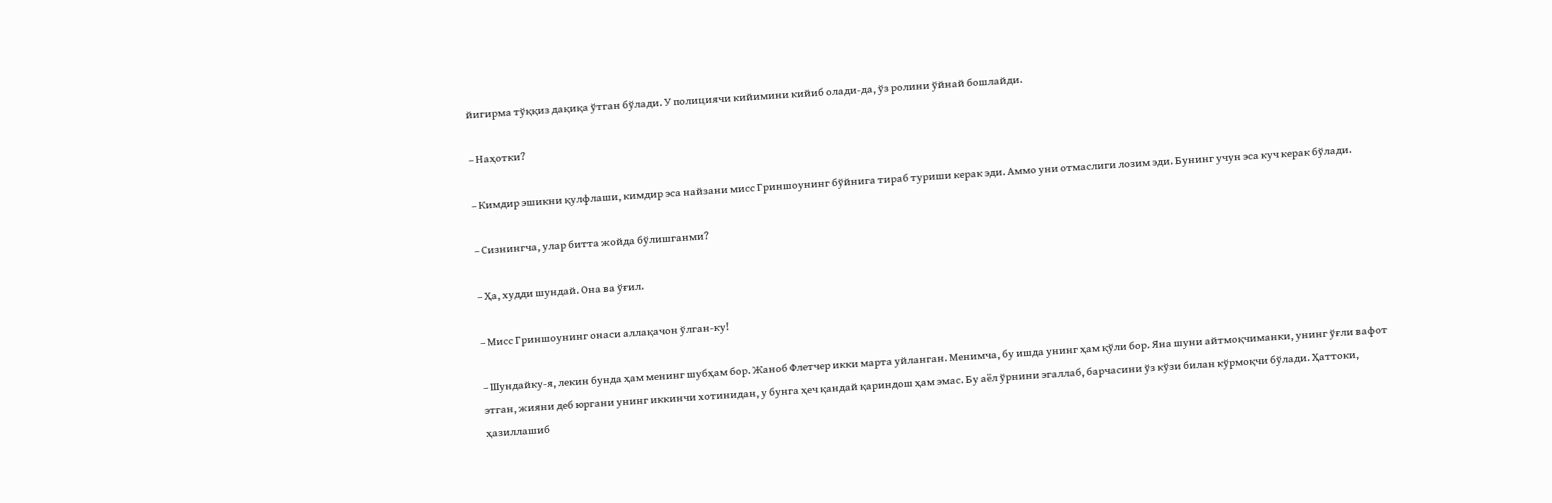йигирма тўққиз дақиқа ўтган бўлади. У полициячи кийимини кийиб олади-да, ўз ролини ўйнай бошлайди.

– Наҳотки?

– Кимдир эшикни қулфлаши, кимдир эса найзани мисс Гриншоунинг бўйнига тираб туриши керак эди. Аммо уни отмаслиги лозим эди. Бунинг учун эса куч керак бўлади.

– Сизнингча, улар битта жойда бўлишганми?

– Ҳа, худди шундай. Она ва ўғил.

– Мисс Гриншоунинг онаси аллақачон ўлган-ку!

– Шундайку-я, лекин бунда ҳам менинг шубҳам бор. Жаноб Флетчер икки марта уйланган. Менимча, бу ишда унинг ҳам қўли бор. Яна шуни айтмоқчиманки, унинг ўғли вафот этган, жияни деб юргани унинг иккинчи хотинидан, у бунга ҳеч қандай қариндош ҳам эмас. Бу аёл ўрнини эгаллаб, барчасини ўз кўзи билан кўрмоқчи бўлади. Ҳаттоки, ҳазиллашиб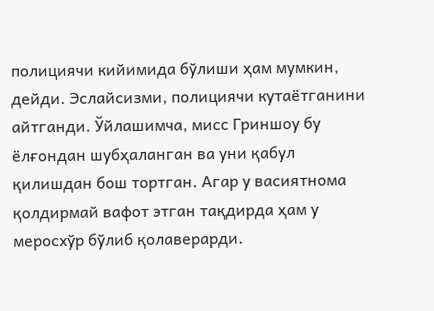полициячи кийимида бўлиши ҳам мумкин, дейди. Эслайсизми, полициячи кутаётганини айтганди. Ўйлашимча, мисс Гриншоу бу ёлғондан шубҳаланган ва уни қабул қилишдан бош тортган. Агар у васиятнома қолдирмай вафот этган тақдирда ҳам у меросхўр бўлиб қолаверарди.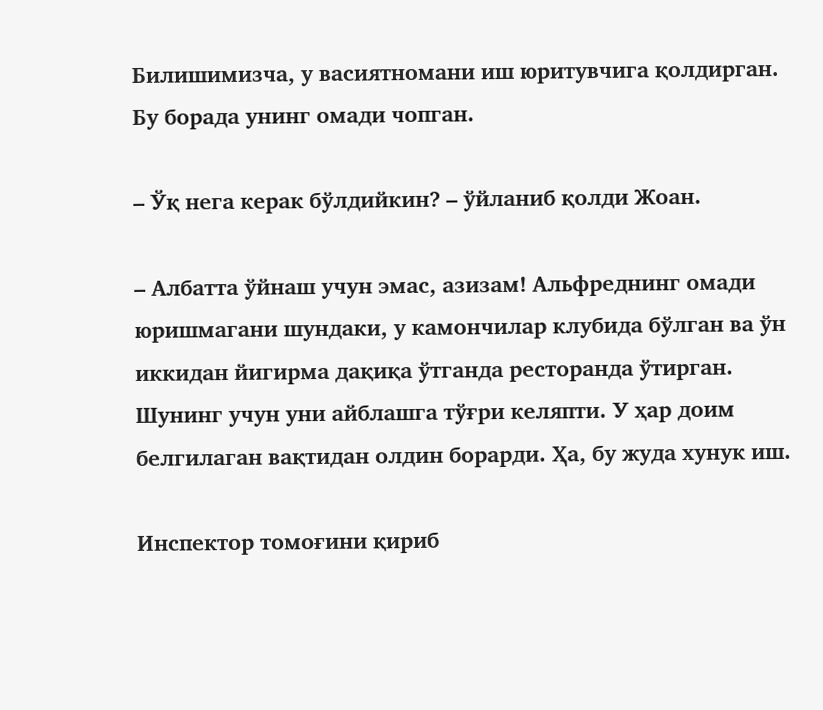Билишимизча, у васиятномани иш юритувчига қолдирган. Бу борада унинг омади чопган.

– Ўқ нега керак бўлдийкин? – ўйланиб қолди Жоан.

– Албатта ўйнаш учун эмас, азизам! Альфреднинг омади юришмагани шундаки, у камончилар клубида бўлган ва ўн иккидан йигирма дақиқа ўтганда ресторанда ўтирган. Шунинг учун уни айблашга тўғри келяпти. У ҳар доим белгилаган вақтидан олдин борарди. Ҳа, бу жуда хунук иш.

Инспектор томоғини қириб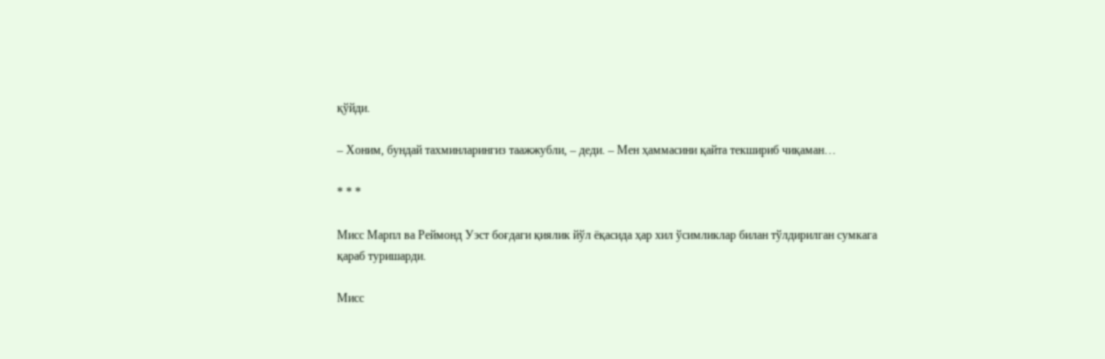қўйди.

– Хоним, бундай тахминларингиз таажжубли, – деди. – Мен ҳаммасини қайта текшириб чиқаман…

* * *

Мисс Марпл ва Реймонд Уэст боғдаги қиялик йўл ёқасида ҳар хил ўсимликлар билан тўлдирилган сумкага қараб туришарди.

Мисс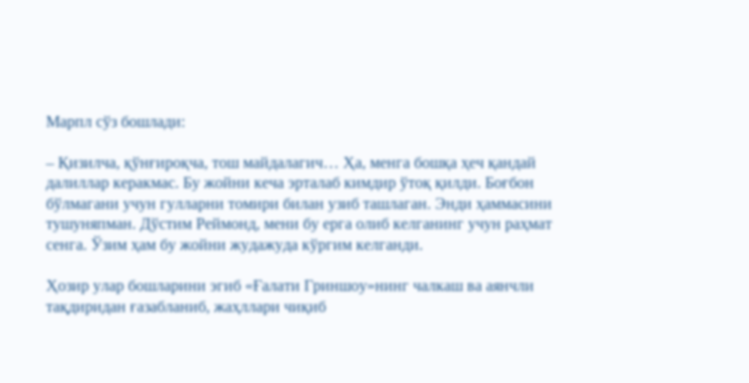Марпл сўз бошлади:

– Қизилча, қўнғироқча, тош майдалагич… Ҳа, менга бошқа ҳеч қандай далиллар керакмас. Бу жойни кеча эрталаб кимдир ўтоқ қилди. Боғбон бўлмагани учун гулларни томири билан узиб ташлаган. Энди ҳаммасини тушуняпман. Дўстим Реймонд, мени бу ерга олиб келганинг учун раҳмат сенга. Ўзим ҳам бу жойни жудажуда кўргим келганди.

Ҳозир улар бошларини эгиб «Ғалати Гриншоу»нинг чалкаш ва аянчли тақдиридан ғазабланиб, жаҳллари чиқиб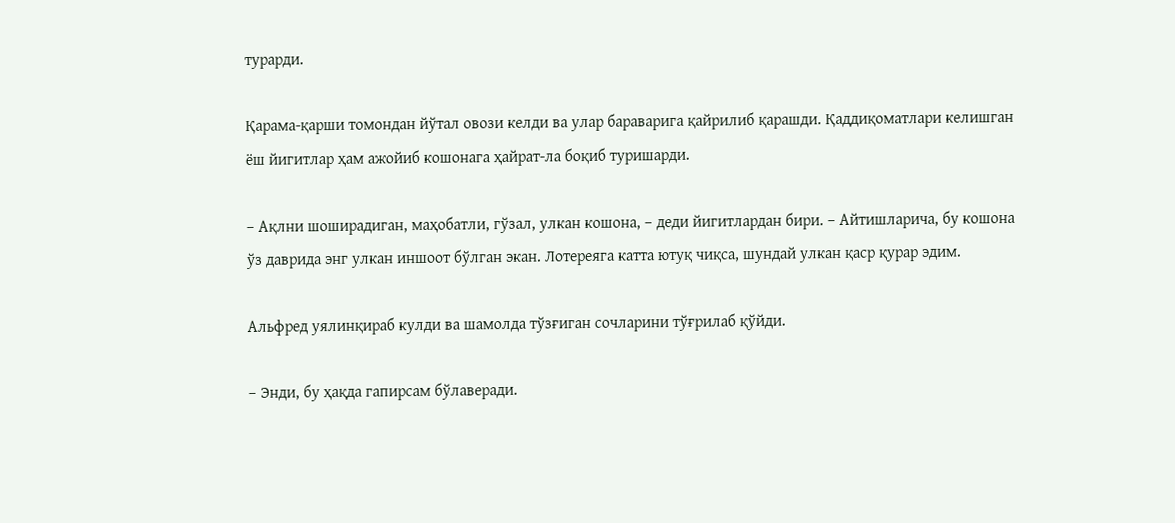турарди.

Қарама-қарши томондан йўтал овози келди ва улар бараварига қайрилиб қарашди. Қаддиқоматлари келишган ёш йигитлар ҳам ажойиб кошонага ҳайрат-ла боқиб туришарди.

– Ақлни шоширадиган, маҳобатли, гўзал, улкан кошона, – деди йигитлардан бири. – Айтишларича, бу кошона ўз даврида энг улкан иншоот бўлган экан. Лотереяга катта ютуқ чиқса, шундай улкан қаср қурар эдим.

Альфред уялинқираб кулди ва шамолда тўзғиган сочларини тўғрилаб қўйди.

– Энди, бу ҳақда гапирсам бўлаверади.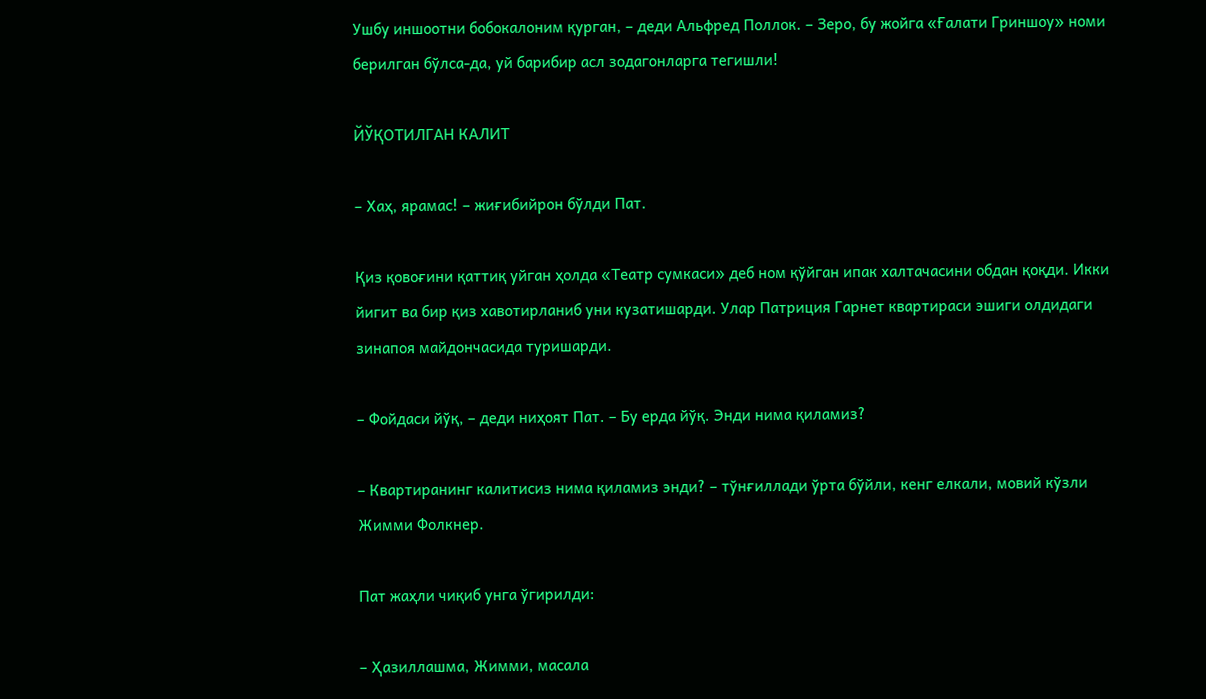Ушбу иншоотни бобокалоним қурган, – деди Альфред Поллок. – Зеро, бу жойга «Ғалати Гриншоу» номи берилган бўлса-да, уй барибир асл зодагонларга тегишли!

ЙЎҚОТИЛГАН КАЛИТ

– Хаҳ, ярамас! – жиғибийрон бўлди Пат.

Қиз қовоғини қаттиқ уйган ҳолда «Театр сумкаси» деб ном қўйган ипак халтачасини обдан қоқди. Икки йигит ва бир қиз хавотирланиб уни кузатишарди. Улар Патриция Гарнет квартираси эшиги олдидаги зинапоя майдончасида туришарди.

– Фойдаси йўқ, – деди ниҳоят Пат. – Бу ерда йўқ. Энди нима қиламиз?

– Квартиранинг калитисиз нима қиламиз энди? – тўнғиллади ўрта бўйли, кенг елкали, мовий кўзли Жимми Фолкнер.

Пат жаҳли чиқиб унга ўгирилди:

– Ҳазиллашма, Жимми, масала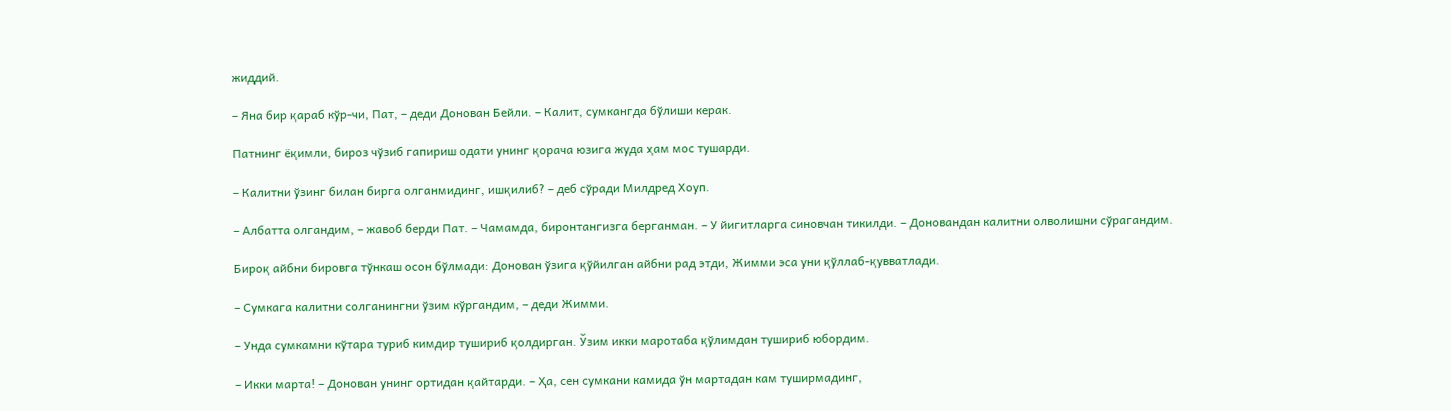жиддий.

– Яна бир қараб кўр-чи, Пат, – деди Донован Бейли. – Калит, сумкангда бўлиши керак.

Патнинг ёқимли, бироз чўзиб гапириш одати унинг қорача юзига жуда ҳам мос тушарди.

– Калитни ўзинг билан бирга олганмидинг, ишқилиб? – деб сўради Милдред Хоуп.

– Албатта олгандим, – жавоб берди Пат. – Чамамда, биронтангизга берганман. – У йигитларга синовчан тикилди. – Доновандан калитни олволишни сўрагандим.

Бироқ айбни бировга тўнкаш осон бўлмади: Донован ўзига қўйилган айбни рад этди, Жимми эса уни қўллаб-қувватлади.

– Сумкага калитни солганингни ўзим кўргандим, – деди Жимми.

– Унда сумкамни кўтара туриб кимдир тушириб қолдирган. Ўзим икки маротаба қўлимдан тушириб юбордим.

– Икки марта! – Донован унинг ортидан қайтарди. – Ҳа, сен сумкани камида ўн мартадан кам туширмадинг,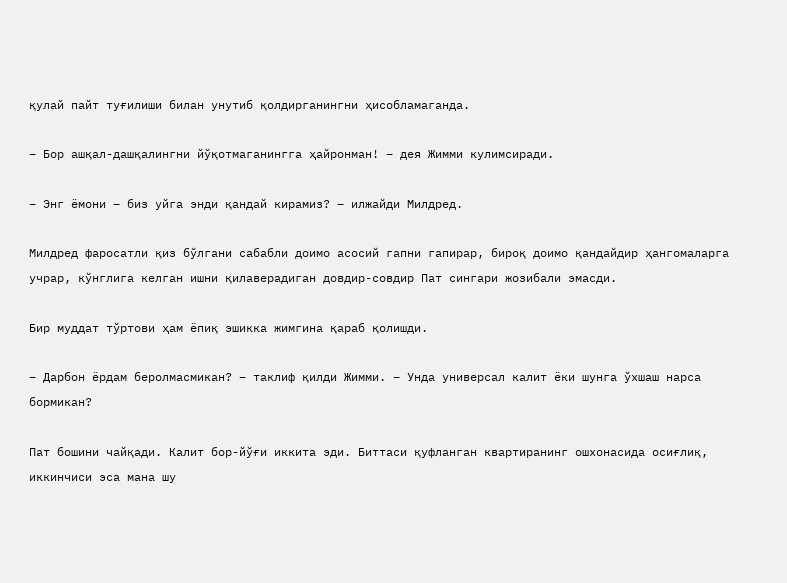қулай пайт туғилиши билан унутиб қолдирганингни ҳисобламаганда.

– Бор ашқал-дашқалингни йўқотмаганингга ҳайронман! – дея Жимми кулимсиради.

– Энг ёмони – биз уйга энди қандай кирамиз? – илжайди Милдред.

Милдред фаросатли қиз бўлгани сабабли доимо асосий гапни гапирар, бироқ доимо қандайдир ҳангомаларга учрар, кўнглига келган ишни қилаверадиган довдир-совдир Пат сингари жозибали эмасди.

Бир муддат тўртови ҳам ёпиқ эшикка жимгина қараб қолишди.

– Дарбон ёрдам беролмасмикан? – таклиф қилди Жимми. – Унда универсал калит ёки шунга ўхшаш нарса бормикан?

Пат бошини чайқади. Калит бор-йўғи иккита эди. Биттаси қуфланган квартиранинг ошхонасида осиғлиқ, иккинчиси эса мана шу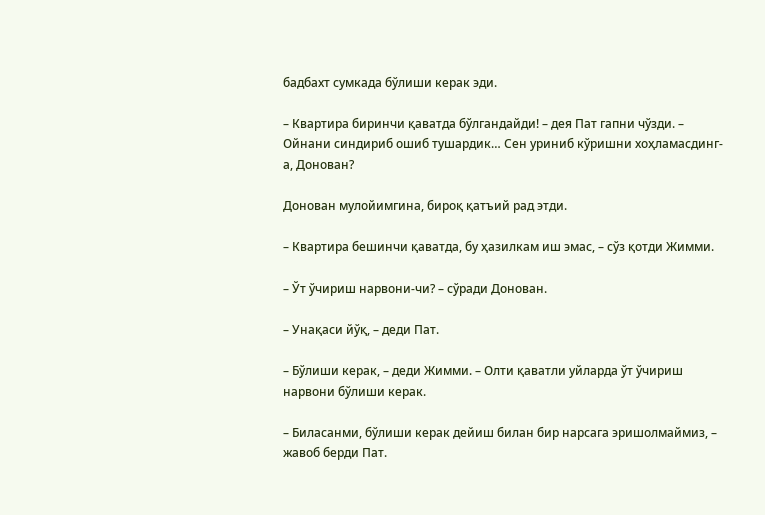бадбахт сумкада бўлиши керак эди.

– Квартира биринчи қаватда бўлгандайди! – дея Пат гапни чўзди. – Ойнани синдириб ошиб тушардик… Сен уриниб кўришни хоҳламасдинг-а, Донован?

Донован мулойимгина, бироқ қатъий рад этди.

– Квартира бешинчи қаватда, бу ҳазилкам иш эмас, – сўз қотди Жимми.

– Ўт ўчириш нарвони-чи? – сўради Донован.

– Унақаси йўқ, – деди Пат.

– Бўлиши керак, – деди Жимми. – Олти қаватли уйларда ўт ўчириш нарвони бўлиши керак.

– Биласанми, бўлиши керак дейиш билан бир нарсага эришолмаймиз, – жавоб берди Пат.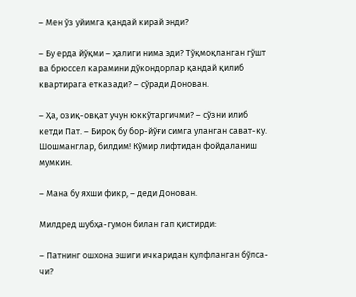– Мен ўз уйимга қандай кирай энди?

– Бу ерда йўқми – ҳалиги нима эди? Тўқмоқланган гўшт ва брюссел карамини дўкондорлар қандай қилиб квартирага етказади? – сўради Донован.

– Ҳа, озиқ-овқат учун юккўтаргичми? – сўзни илиб кетди Пат. – Бироқ бу бор-йўғи симга уланган сават-ку. Шошманглар, билдим! Кўмир лифтидан фойдаланиш мумкин.

– Мана бу яхши фикр, – деди Донован.

Милдред шубҳа-гумон билан гап қистирди:

– Патнинг ошхона эшиги ичкаридан қулфланган бўлса-чи?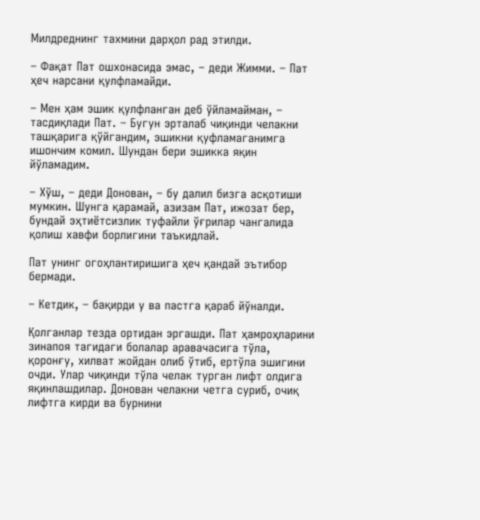Милдреднинг тахмини дарҳол рад этилди.

– Фақат Пат ошхонасида эмас, – деди Жимми. – Пат ҳеч нарсани қулфламайди.

– Мен ҳам эшик қулфланган деб ўйламайман, – тасдиқлади Пат. – Бугун эрталаб чиқинди челакни ташқарига қўйгандим, эшикни қуфламаганимга ишончим комил. Шундан бери эшикка яқин йўламадим.

– Хўш, – деди Донован, – бу далил бизга асқотиши мумкин. Шунга қарамай, азизам Пат, ижозат бер, бундай эҳтиётсизлик туфайли ўғрилар чангалида қолиш хавфи борлигини таъкидлай.

Пат унинг огоҳлантиришига ҳеч қандай эътибор бермади.

– Кетдик, – бақирди у ва пастга қараб йўналди.

Қолганлар тезда ортидан эргашди. Пат ҳамроҳларини зинапоя тагидаги болалар аравачасига тўла, қоронғу, хилват жойдан олиб ўтиб, ертўла эшигини очди. Улар чиқинди тўла челак турган лифт олдига яқинлашдилар. Донован челакни четга суриб, очиқ лифтга кирди ва бурнини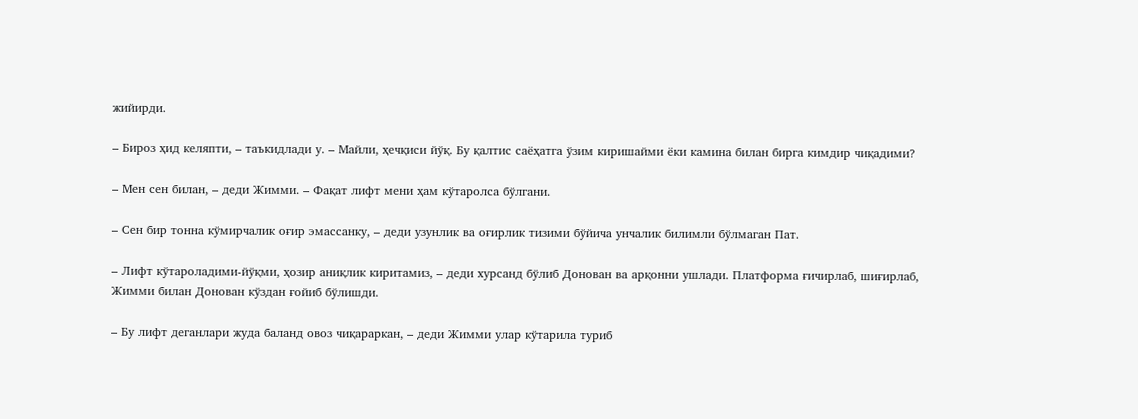жийирди.

– Бироз ҳид келяпти, – таъкидлади у. – Майли, ҳечқиси йўқ. Бу қалтис саёҳатга ўзим киришайми ёки камина билан бирга кимдир чиқадими?

– Мен сен билан, – деди Жимми. – Фақат лифт мени ҳам кўтаролса бўлгани.

– Сен бир тонна кўмирчалик оғир эмассанку, – деди узунлик ва оғирлик тизими бўйича унчалик билимли бўлмаган Пат.

– Лифт кўтароладими-йўқми, ҳозир аниқлик киритамиз, – деди хурсанд бўлиб Донован ва арқонни ушлади. Платформа ғичирлаб, шиғирлаб, Жимми билан Донован кўздан ғойиб бўлишди.

– Бу лифт деганлари жуда баланд овоз чиқараркан, – деди Жимми улар кўтарила туриб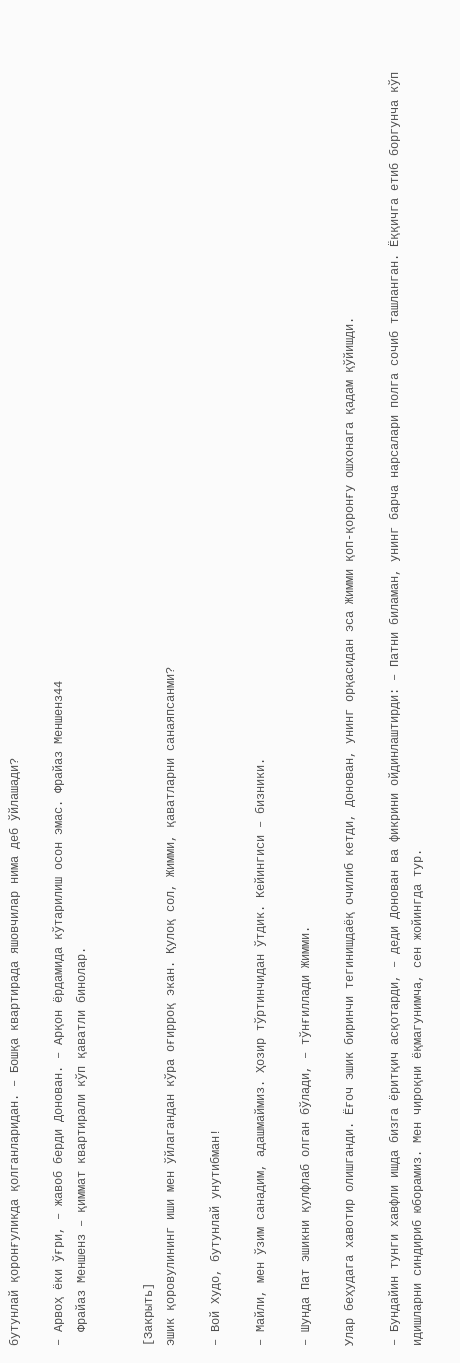бутунлай қоронғуликда қолганларидан. – Бошқа квартирада яшовчилар нима деб ўйлашади?

– Арвоҳ ёки ўғри, – жавоб берди Донован. – Арқон ёрдамида кўтарилиш осон эмас. Фрайаз Меншенз44
  Фрайаз Меншенз – қиммат квартирали кўп қаватли бинолар.


[Закрыть]
эшик қоровулининг иши мен ўйлагандан кўра оғирроқ экан. Қулоқ сол, Жимми, қаватларни санаяпсанми?

– Вой Худо, бутунлай унутибман!

– Майли, мен ўзим санадим, адашмаймиз. Ҳозир тўртинчидан ўтдик. Кейингиси – бизники.

– Шунда Пат эшикни қулфлаб олган бўлади, – тўнғиллади Жимми.

Улар беҳудага хавотир олишганди. Ёғоч эшик биринчи тегинишдаёқ очилиб кетди, Донован, унинг орқасидан эса Жимми қоп-қоронғу ошхонага қадам қўйишди.

– Бундайин тунги хавфли ишда бизга ёритқич асқотарди, – деди Донован ва фикрини ойдинлаштирди: – Патни биламан, унинг барча нарсалари полга сочиб ташланган. Ёққичга етиб боргунча кўп идишларни синдириб юборамиз. Мен чироқни ёқмагунимча, сен жойингда тур.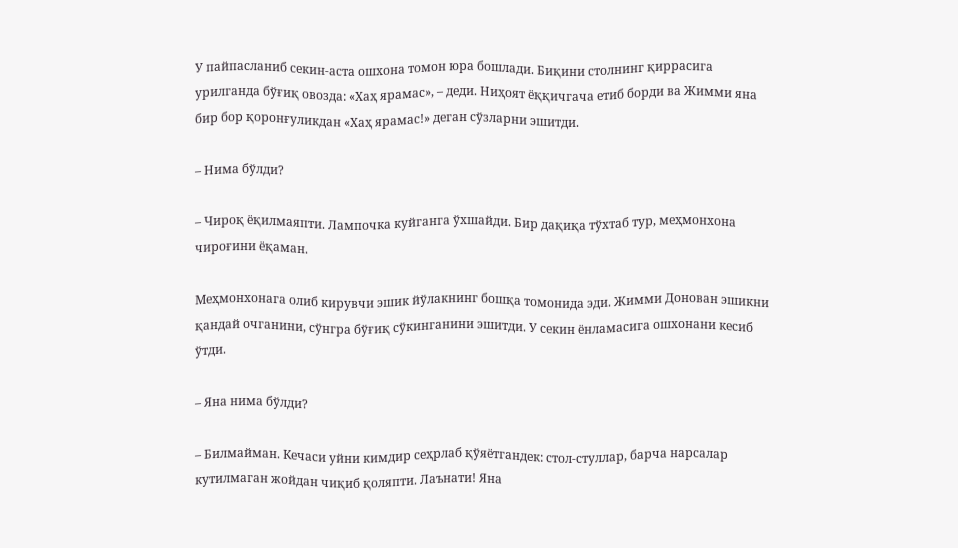У пайпасланиб секин-аста ошхона томон юра бошлади. Биқини столнинг қиррасига урилганда бўғиқ овозда: «Хаҳ ярамас», – деди. Ниҳоят ёққичгача етиб борди ва Жимми яна бир бор қоронғуликдан «Хаҳ ярамас!» деган сўзларни эшитди.

– Нима бўлди?

– Чироқ ёқилмаяпти. Лампочка куйганга ўхшайди. Бир дақиқа тўхтаб тур, меҳмонхона чироғини ёқаман.

Меҳмонхонага олиб кирувчи эшик йўлакнинг бошқа томонида эди. Жимми Донован эшикни қандай очганини, сўнгра бўғиқ сўкинганини эшитди. У секин ёнламасига ошхонани кесиб ўтди.

– Яна нима бўлди?

– Билмайман. Кечаси уйни кимдир сеҳрлаб қўяётгандек: стол-стуллар, барча нарсалар кутилмаган жойдан чиқиб қоляпти. Лаънати! Яна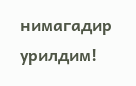нимагадир урилдим!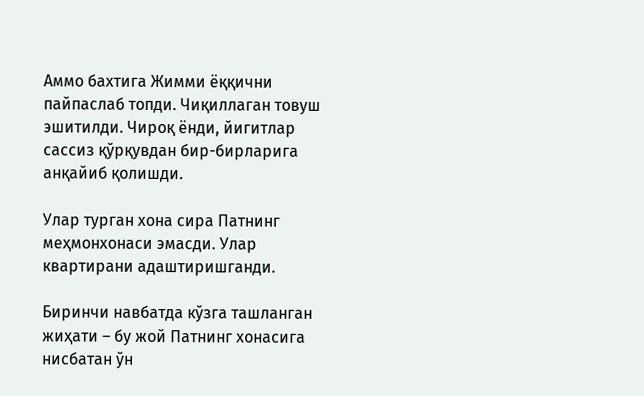Аммо бахтига Жимми ёққични пайпаслаб топди. Чиқиллаган товуш эшитилди. Чироқ ёнди, йигитлар сассиз қўрқувдан бир-бирларига анқайиб қолишди.

Улар турган хона сира Патнинг меҳмонхонаси эмасди. Улар квартирани адаштиришганди.

Биринчи навбатда кўзга ташланган жиҳати – бу жой Патнинг хонасига нисбатан ўн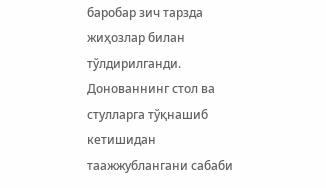баробар зич тарзда жиҳозлар билан тўлдирилганди. Донованнинг стол ва стулларга тўқнашиб кетишидан таажжублангани сабаби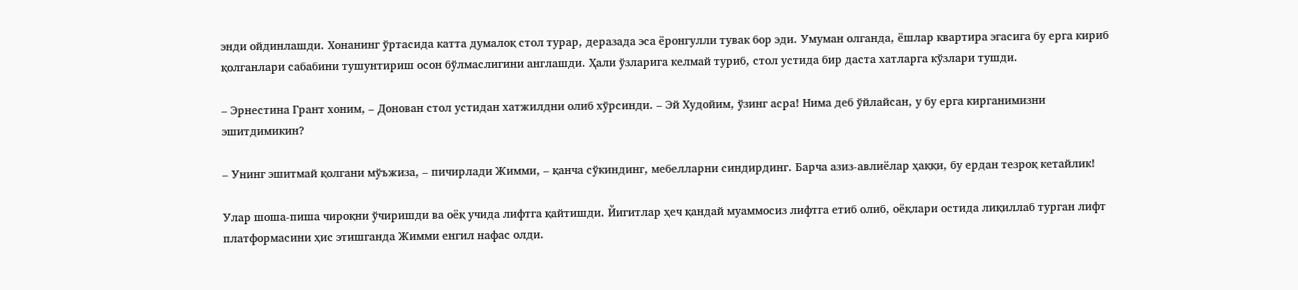энди ойдинлашди. Хонанинг ўртасида катта думалоқ стол турар, деразада эса ёронгулли тувак бор эди. Умуман олганда, ёшлар квартира эгасига бу ерга кириб қолганлари сабабини тушунтириш осон бўлмаслигини англашди. Ҳали ўзларига келмай туриб, стол устида бир даста хатларга кўзлари тушди.

– Эрнестина Грант хоним, – Донован стол устидан хатжилдни олиб хўрсинди. – Эй Худойим, ўзинг асра! Нима деб ўйлайсан, у бу ерга кирганимизни эшитдимикин?

– Унинг эшитмай қолгани мўъжиза, – пичирлади Жимми, – қанча сўкиндинг, мебелларни синдирдинг. Барча азиз-авлиёлар ҳаққи, бу ердан тезроқ кетайлик!

Улар шоша-пиша чироқни ўчиришди ва оёқ учида лифтга қайтишди. Йигитлар ҳеч қандай муаммосиз лифтга етиб олиб, оёқлари остида лиқиллаб турган лифт платформасини ҳис этишганда Жимми енгил нафас олди.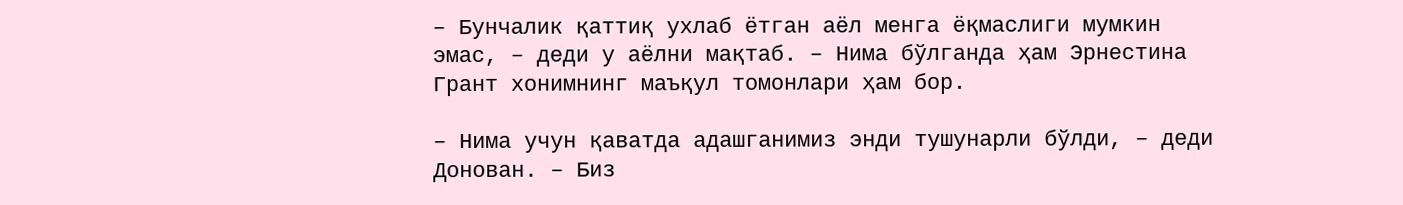– Бунчалик қаттиқ ухлаб ётган аёл менга ёқмаслиги мумкин эмас, – деди у аёлни мақтаб. – Нима бўлганда ҳам Эрнестина Грант хонимнинг маъқул томонлари ҳам бор.

– Нима учун қаватда адашганимиз энди тушунарли бўлди, – деди Донован. – Биз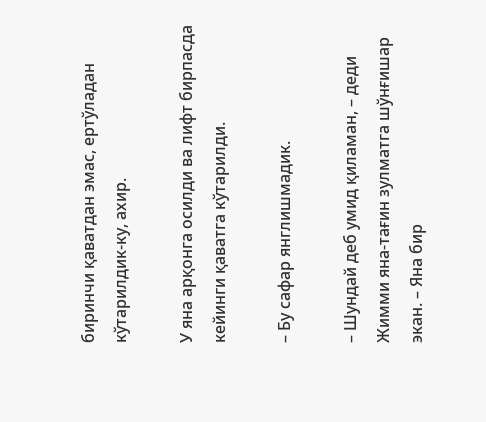биринчи қаватдан эмас, ертўладан кўтарилдик-ку, ахир.

У яна арқонга осилди ва лифт бирпасда кейинги қаватга кўтарилди.

– Бу сафар янглишмадик.

– Шундай деб умид қиламан, – деди Жимми яна-тағин зулматга шўнғишар экан. – Яна бир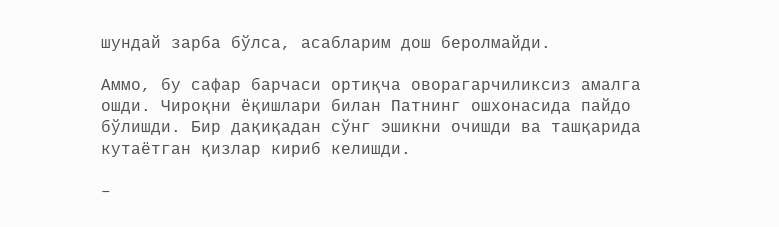шундай зарба бўлса, асабларим дош беролмайди.

Аммо, бу сафар барчаси ортиқча оворагарчиликсиз амалга ошди. Чироқни ёқишлари билан Патнинг ошхонасида пайдо бўлишди. Бир дақиқадан сўнг эшикни очишди ва ташқарида кутаётган қизлар кириб келишди.

–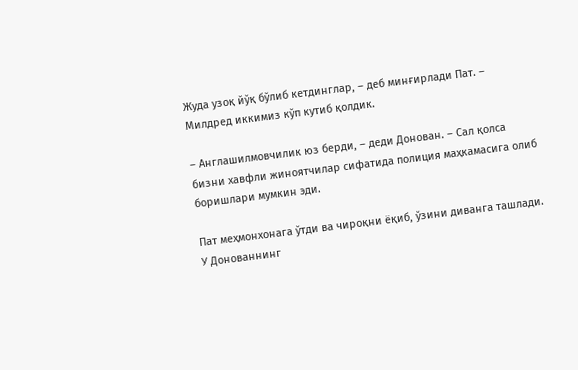Жуда узоқ йўқ бўлиб кетдинглар, – деб минғирлади Пат. – Милдред иккимиз кўп кутиб қолдик.

– Англашилмовчилик юз берди, – деди Донован. – Сал қолса бизни хавфли жиноятчилар сифатида полиция маҳкамасига олиб боришлари мумкин эди.

Пат меҳмонхонага ўтди ва чироқни ёқиб, ўзини диванга ташлади. У Донованнинг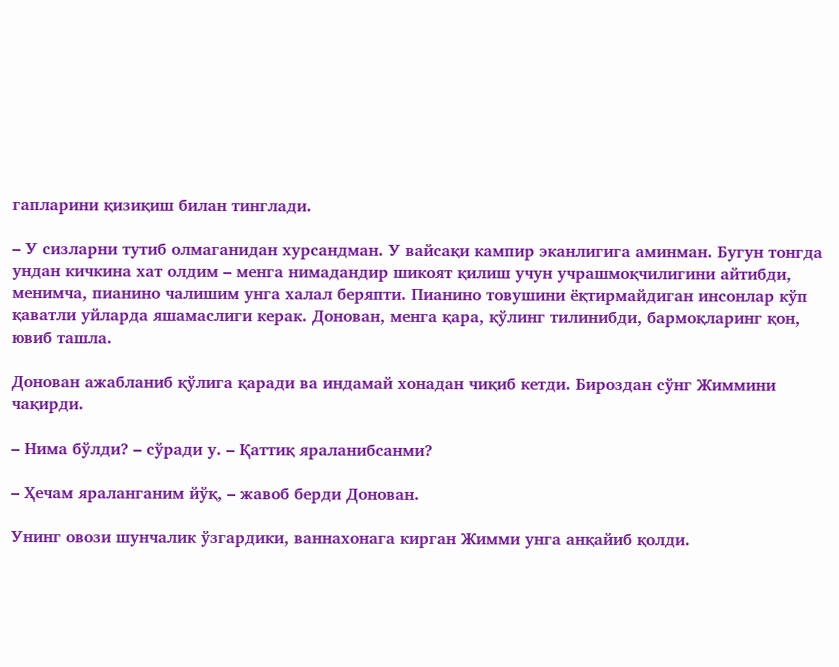гапларини қизиқиш билан тинглади.

– У сизларни тутиб олмаганидан хурсандман. У вайсақи кампир эканлигига аминман. Бугун тонгда ундан кичкина хат олдим – менга нимадандир шикоят қилиш учун учрашмоқчилигини айтибди, менимча, пианино чалишим унга халал беряпти. Пианино товушини ёқтирмайдиган инсонлар кўп қаватли уйларда яшамаслиги керак. Донован, менга қара, қўлинг тилинибди, бармоқларинг қон, ювиб ташла.

Донован ажабланиб қўлига қаради ва индамай хонадан чиқиб кетди. Бироздан сўнг Жиммини чақирди.

– Нима бўлди? – сўради у. – Қаттиқ яраланибсанми?

– Ҳечам яраланганим йўқ, – жавоб берди Донован.

Унинг овози шунчалик ўзгардики, ваннахонага кирган Жимми унга анқайиб қолди.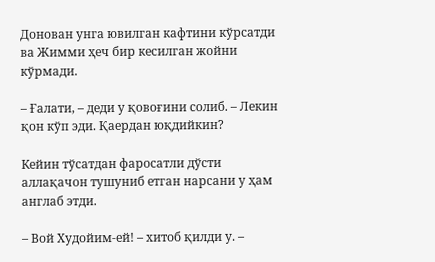Донован унга ювилган кафтини кўрсатди ва Жимми ҳеч бир кесилган жойни кўрмади.

– Ғалати, – деди у қовоғини солиб. – Лекин қон кўп эди. Қаердан юқдийкин?

Кейин тўсатдан фаросатли дўсти аллақачон тушуниб етган нарсани у ҳам англаб этди.

– Вой Худойим-ей! – хитоб қилди у. –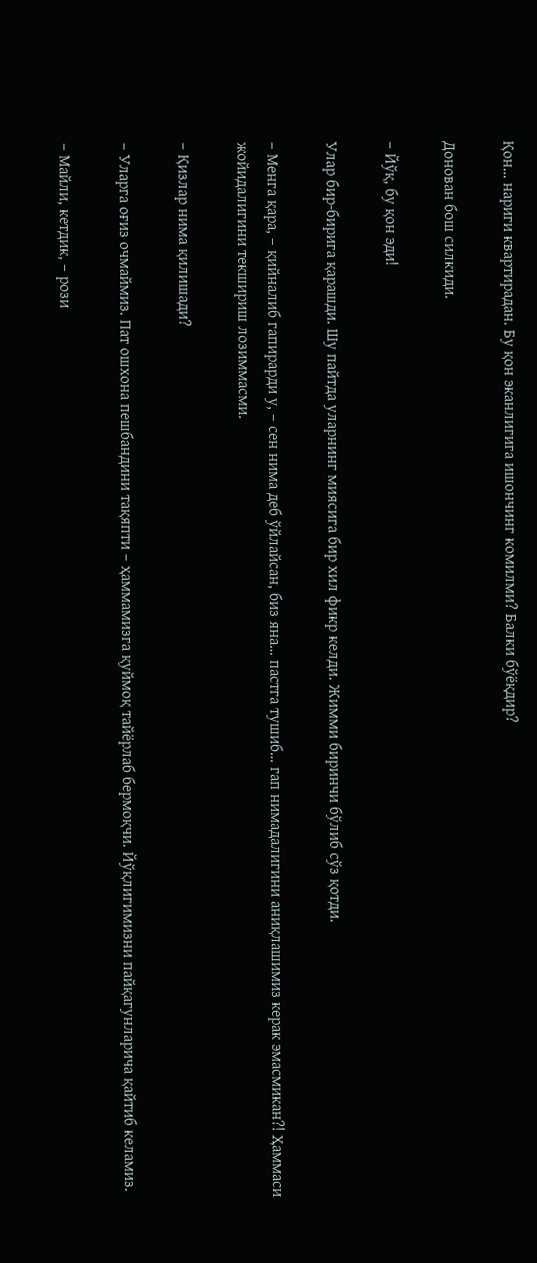Қон… нариги квартирадан. Бу қон эканлигига ишончинг комилми? Балки бўёқдир?

Донован бош силкиди.

– Йўқ, бу қон эди!

Улар бир-бирига қарашди. Шу пайтда уларнинг миясига бир хил фикр келди. Жимми биринчи бўлиб сўз қотди.

– Менга қара, – қийналиб гапирарди у, – сен нима деб ўйлайсан, биз яна… пастга тушиб… гап нимадалигини аниқлашимиз керак эмасмикан?! Ҳаммаси жойидалигини текшириш лозиммасми.

– Қизлар нима қилишади?

– Уларга оғиз очмаймиз. Пат ошхона пешбандини тақяпти – ҳаммамизга қуймоқ тайёрлаб бермоқчи. Йўқлигимизни пайқагунларича қайтиб келамиз.

– Майли, кетдик, – рози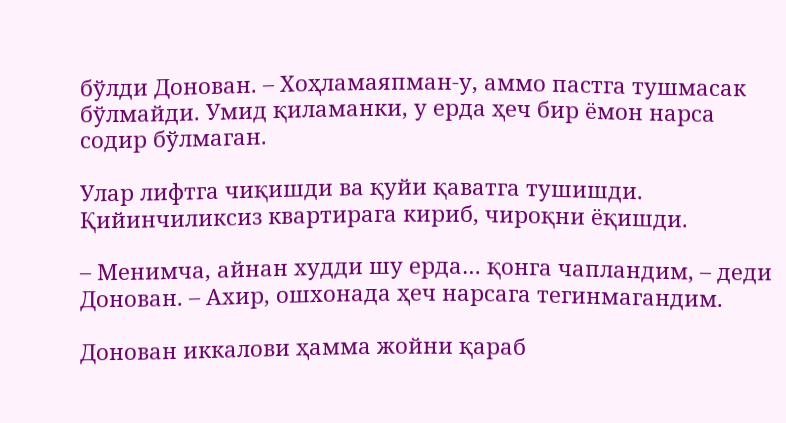бўлди Донован. – Хоҳламаяпман-у, аммо пастга тушмасак бўлмайди. Умид қиламанки, у ерда ҳеч бир ёмон нарса содир бўлмаган.

Улар лифтга чиқишди ва қуйи қаватга тушишди. Қийинчиликсиз квартирага кириб, чироқни ёқишди.

– Менимча, айнан худди шу ерда… қонга чапландим, – деди Донован. – Ахир, ошхонада ҳеч нарсага тегинмагандим.

Донован иккалови ҳамма жойни қараб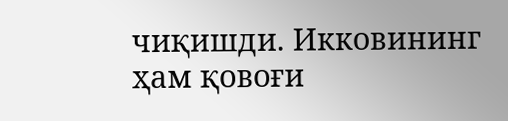чиқишди. Икковининг ҳам қовоғи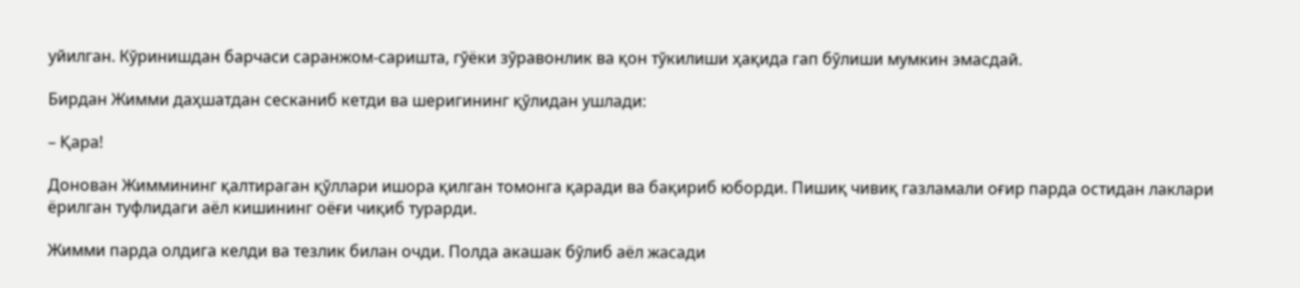уйилган. Кўринишдан барчаси саранжом-саришта, гўёки зўравонлик ва қон тўкилиши ҳақида гап бўлиши мумкин эмасдай.

Бирдан Жимми даҳшатдан сесканиб кетди ва шеригининг қўлидан ушлади:

– Қара!

Донован Жиммининг қалтираган қўллари ишора қилган томонга қаради ва бақириб юборди. Пишиқ чивиқ газламали оғир парда остидан лаклари ёрилган туфлидаги аёл кишининг оёғи чиқиб турарди.

Жимми парда олдига келди ва тезлик билан очди. Полда акашак бўлиб аёл жасади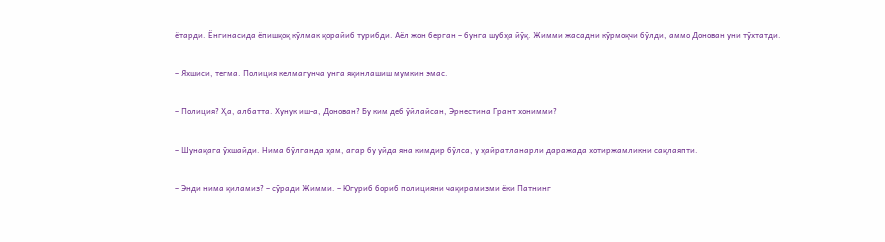ётарди. Ёнгинасида ёпишқоқ кўлмак қорайиб турибди. Аёл жон берган – бунга шубҳа йўқ. Жимми жасадни кўрмоқчи бўлди, аммо Донован уни тўхтатди.

– Яхшиси, тегма. Полиция келмагунча унга яқинлашиш мумкин эмас.

– Полиция? Ҳа, албатта. Хунук иш-а, Донован? Бу ким деб ўйлайсан, Эрнестина Грант хонимми?

– Шунақага ўхшайди. Нима бўлганда ҳам, агар бу уйда яна кимдир бўлса, у ҳайратланарли даражада хотиржамликни сақлаяпти.

– Энди нима қиламиз? – сўради Жимми. – Югуриб бориб полицияни чақирамизми ёки Патнинг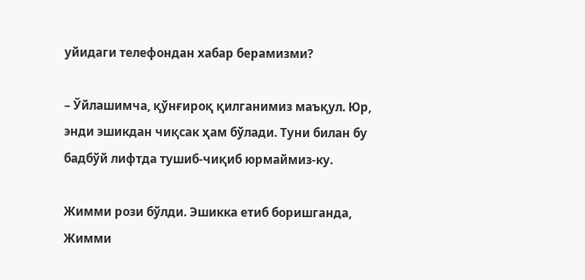уйидаги телефондан хабар берамизми?

– Ўйлашимча, қўнғироқ қилганимиз маъқул. Юр, энди эшикдан чиқсак ҳам бўлади. Туни билан бу бадбўй лифтда тушиб-чиқиб юрмаймиз-ку.

Жимми рози бўлди. Эшикка етиб боришганда, Жимми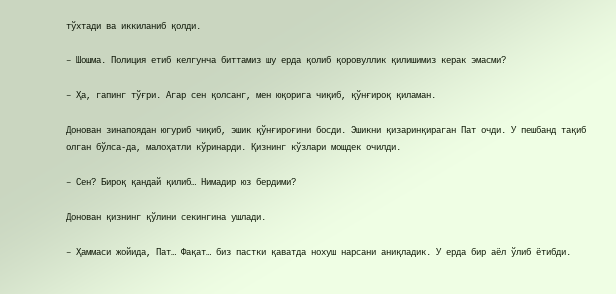тўхтади ва иккиланиб қолди.

– Шошма. Полиция етиб келгунча биттамиз шу ерда қолиб қоровуллик қилишимиз керак эмасми?

– Ҳа, гапинг тўғри. Агар сен қолсанг, мен юқорига чиқиб, қўнғироқ қиламан.

Донован зинапоядан югуриб чиқиб, эшик қўнғироғини босди. Эшикни қизаринқираган Пат очди. У пешбанд тақиб олган бўлса-да, малоҳатли кўринарди. Қизнинг кўзлари мошдек очилди.

– Сен? Бироқ қандай қилиб… Нимадир юз бердими?

Донован қизнинг қўлини секингина ушлади.

– Ҳаммаси жойида, Пат… Фақат… биз пастки қаватда нохуш нарсани аниқладик. У ерда бир аёл ўлиб ётибди.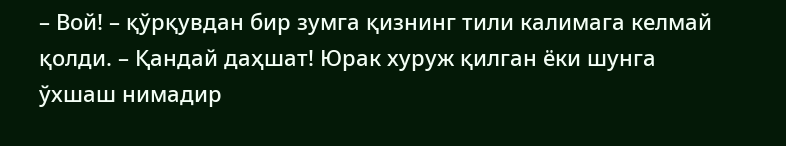– Вой! – қўрқувдан бир зумга қизнинг тили калимага келмай қолди. – Қандай даҳшат! Юрак хуруж қилган ёки шунга ўхшаш нимадир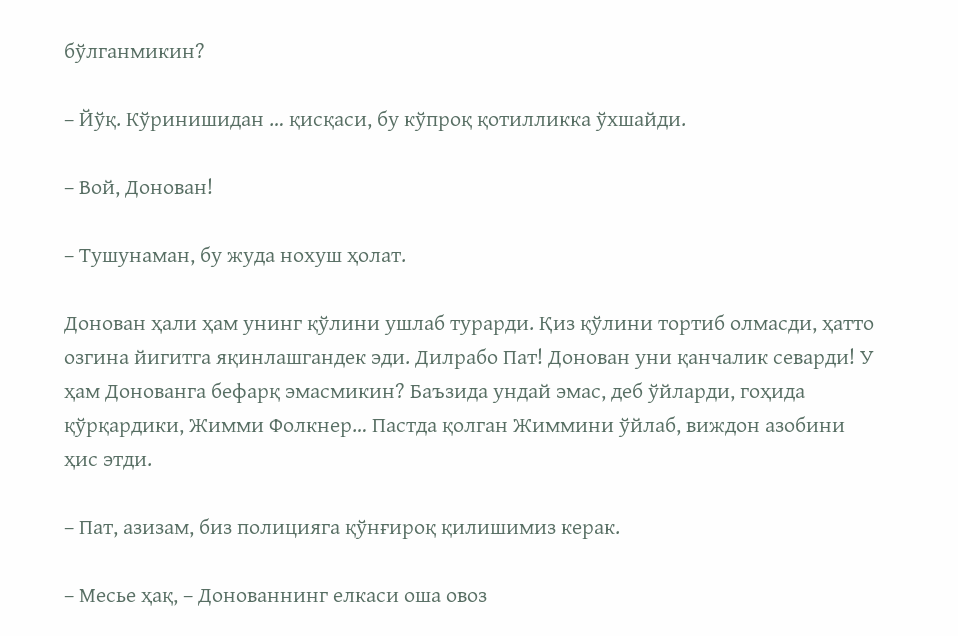бўлганмикин?

– Йўқ. Кўринишидан … қисқаси, бу кўпроқ қотилликка ўхшайди.

– Вой, Донован!

– Тушунаман, бу жуда нохуш ҳолат.

Донован ҳали ҳам унинг қўлини ушлаб турарди. Қиз қўлини тортиб олмасди, ҳатто озгина йигитга яқинлашгандек эди. Дилрабо Пат! Донован уни қанчалик севарди! У ҳам Донованга бефарқ эмасмикин? Баъзида ундай эмас, деб ўйларди, гоҳида қўрқардики, Жимми Фолкнер… Пастда қолган Жиммини ўйлаб, виждон азобини ҳис этди.

– Пат, азизам, биз полицияга қўнғироқ қилишимиз керак.

– Месье ҳақ, – Донованнинг елкаси оша овоз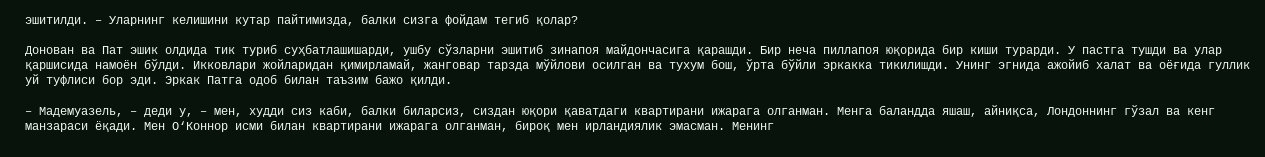эшитилди. – Уларнинг келишини кутар пайтимизда, балки сизга фойдам тегиб қолар?

Донован ва Пат эшик олдида тик туриб суҳбатлашишарди, ушбу сўзларни эшитиб зинапоя майдончасига қарашди. Бир неча пиллапоя юқорида бир киши турарди. У пастга тушди ва улар қаршисида намоён бўлди. Икковлари жойларидан қимирламай, жанговар тарзда мўйлови осилган ва тухум бош, ўрта бўйли эркакка тикилишди. Унинг эгнида ажойиб халат ва оёғида гуллик уй туфлиси бор эди. Эркак Патга одоб билан таъзим бажо қилди.

– Мадемуазель, – деди у, – мен, худди сиз каби, балки биларсиз, сиздан юқори қаватдаги квартирани ижарага олганман. Менга баландда яшаш, айниқса, Лондоннинг гўзал ва кенг манзараси ёқади. Мен О‘Коннор исми билан квартирани ижарага олганман, бироқ мен ирландиялик эмасман. Менинг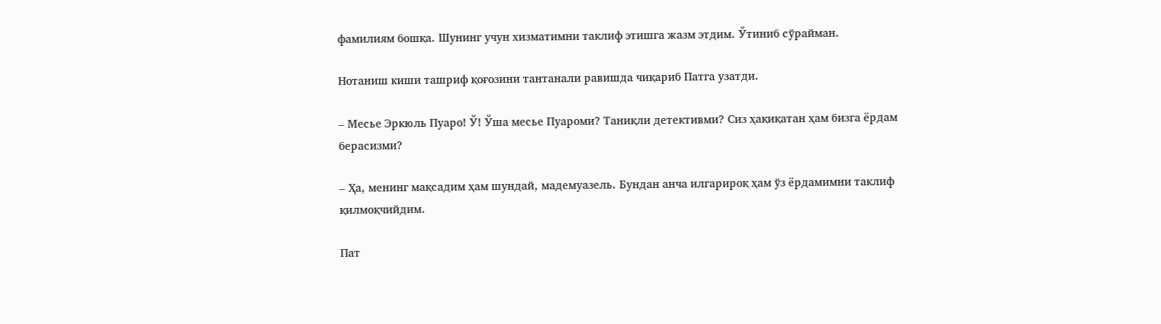фамилиям бошқа. Шунинг учун хизматимни таклиф этишга жазм этдим. Ўтиниб сўрайман.

Нотаниш киши ташриф қоғозини тантанали равишда чиқариб Патга узатди.

– Месье Эркюль Пуаро! Ў! Ўша месье Пуароми? Таниқли детективми? Сиз ҳақиқатан ҳам бизга ёрдам берасизми?

– Ҳа, менинг мақсадим ҳам шундай, мадемуазель. Бундан анча илгарироқ ҳам ўз ёрдамимни таклиф қилмоқчийдим.

Пат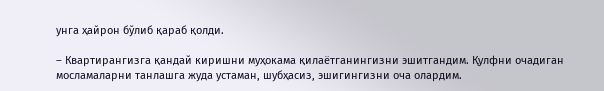унга ҳайрон бўлиб қараб қолди.

– Квартирангизга қандай киришни муҳокама қилаётганингизни эшитгандим. Қулфни очадиган мосламаларни танлашга жуда устаман, шубҳасиз, эшигингизни оча олардим.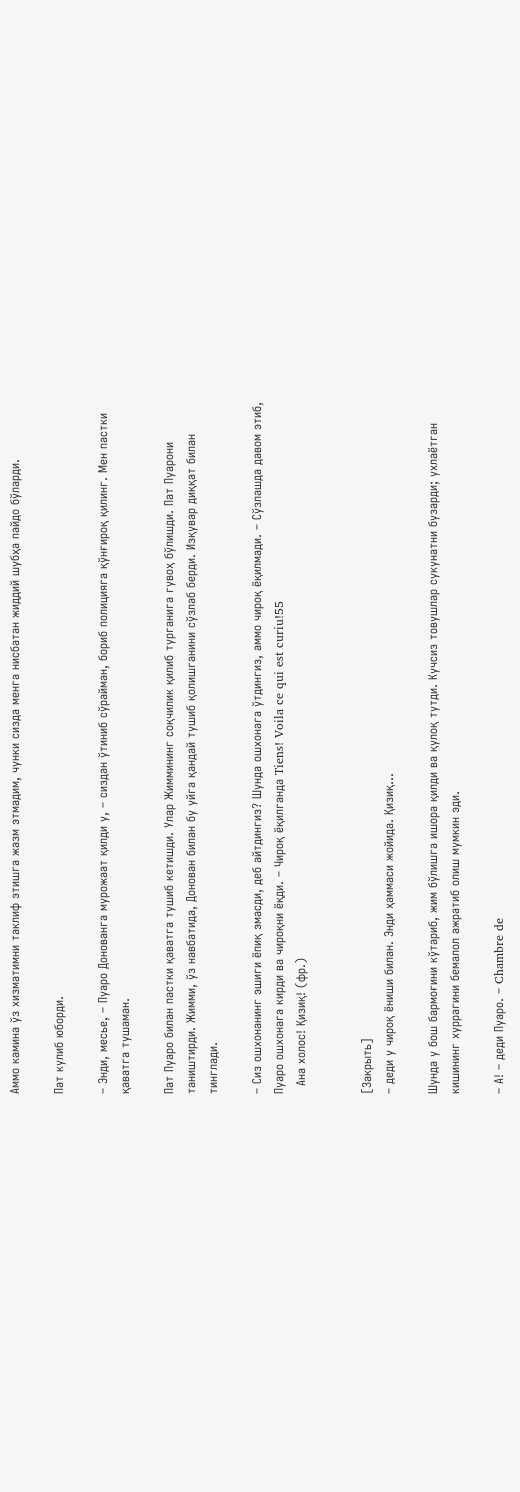Аммо камина ўз хизматимни таклиф этишга жазм этмадим, чунки сизда менга нисбатан жиддий шубҳа пайдо бўларди.

Пат кулиб юборди.

– Энди, месье, – Пуаро Донованга мурожаат қилди у, – сиздан ўтиниб сўрайман, бориб полицияга қўнғироқ қилинг. Мен пастки қаватга тушаман.

Пат Пуаро билан пастки қаватга тушиб кетишди. Улар Жиммининг соқчилик қилиб турганига гувоҳ бўлишди. Пат Пуарони таништирди. Жимми, ўз навбатида, Донован билан бу уйга қандай тушиб қолишганини сўзлаб берди. Изқувар диққат билан тинглади.

– Сиз ошхонанинг эшиги ёпиқ эмасди, деб айтдингиз? Шунда ошхонага ўтдингиз, аммо чироқ ёқилмади. – Сўзлашда давом этиб, Пуаро ошхонага кирди ва чироқни ёқди. – Чироқ ёқилганда Tiens! Voila ce qui est curiu!55
  Ана холос! Қизиқ! (фр.)


[Закрыть]
– деди у чироқ ёниши билан. Энди ҳаммаси жойида. Қизиқ…

Шунда у бош бармоғини кўтариб, жим бўлишга ишора қилди ва қулоқ тутди. Кучсиз товушлар сукунатни бузарди; ухлаётган кишининг хуррагини бемалол ажратиб олиш мумкин эди.

– А! – деди Пуаро. – Chambre de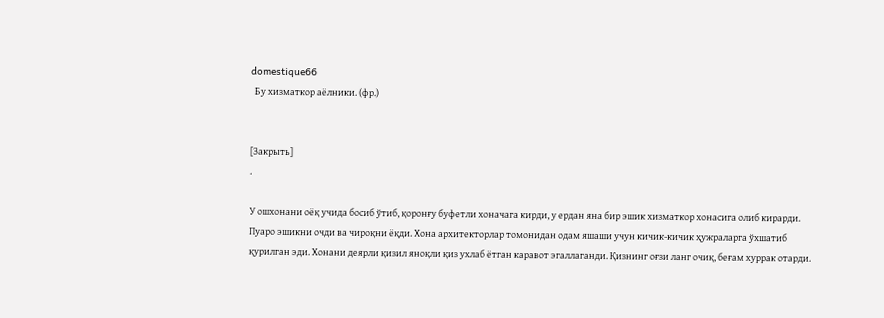domestique66
  Бу хизматкор аёлники. (фр.)


[Закрыть]
.

У ошхонани оёқ учида босиб ўтиб, қоронғу буфетли хоначага кирди, у ердан яна бир эшик хизматкор хонасига олиб кирарди. Пуаро эшикни очди ва чироқни ёқди. Хона архитекторлар томонидан одам яшаши учун кичик-кичик ҳужраларга ўхшатиб қурилган эди. Хонани деярли қизил яноқли қиз ухлаб ётган каравот эгаллаганди. Қизнинг оғзи ланг очиқ, беғам хуррак отарди.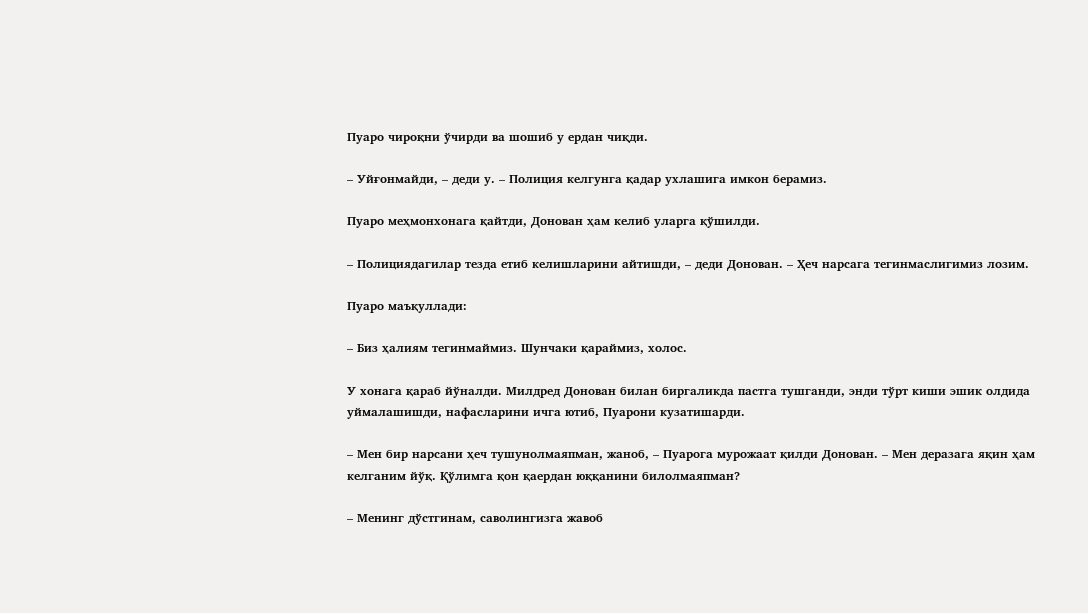Пуаро чироқни ўчирди ва шошиб у ердан чиқди.

– Уйғонмайди, – деди у. – Полиция келгунга қадар ухлашига имкон берамиз.

Пуаро меҳмонхонага қайтди, Донован ҳам келиб уларга қўшилди.

– Полициядагилар тезда етиб келишларини айтишди, – деди Донован. – Ҳеч нарсага тегинмаслигимиз лозим.

Пуаро маъқуллади:

– Биз ҳалиям тегинмаймиз. Шунчаки қараймиз, холос.

У хонага қараб йўналди. Милдред Донован билан биргаликда пастга тушганди, энди тўрт киши эшик олдида уймалашишди, нафасларини ичга ютиб, Пуарони кузатишарди.

– Мен бир нарсани ҳеч тушунолмаяпман, жаноб, – Пуарога мурожаат қилди Донован. – Мен деразага яқин ҳам келганим йўқ. Қўлимга қон қаердан юққанини билолмаяпман?

– Менинг дўстгинам, саволингизга жавоб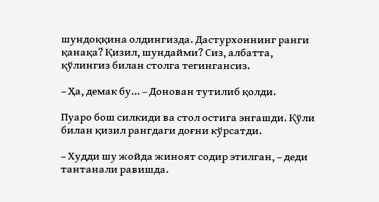шундоққина олдингизда. Дастурхоннинг ранги қанақа? Қизил, шундайми? Сиз, албатта, қўлингиз билан столга тегингансиз.

– Ҳа, демак бу… – Донован тутилиб қолди.

Пуаро бош силкиди ва стол остига энгашди. Қўли билан қизил рангдаги доғни кўрсатди.

– Худди шу жойда жиноят содир этилган, – деди тантанали равишда.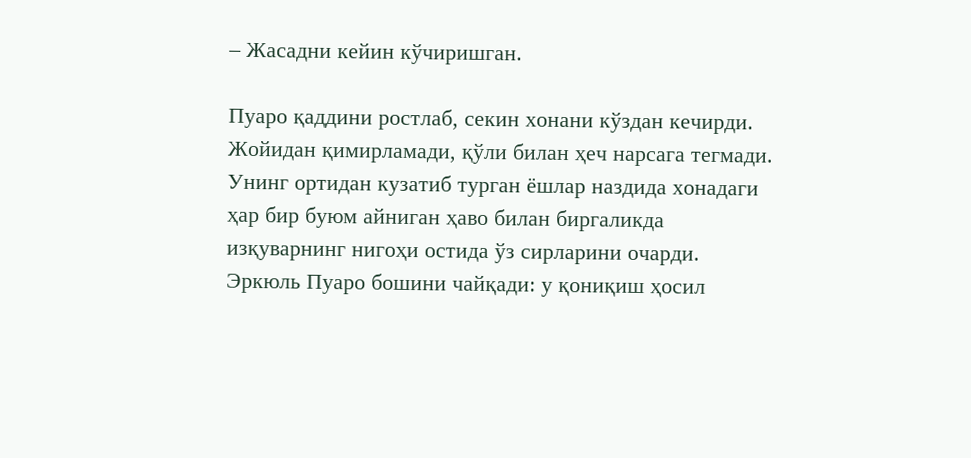– Жасадни кейин кўчиришган.

Пуаро қаддини ростлаб, секин хонани кўздан кечирди. Жойидан қимирламади, қўли билан ҳеч нарсага тегмади. Унинг ортидан кузатиб турган ёшлар наздида хонадаги ҳар бир буюм айниган ҳаво билан биргаликда изқуварнинг нигоҳи остида ўз сирларини очарди. Эркюль Пуаро бошини чайқади: у қониқиш ҳосил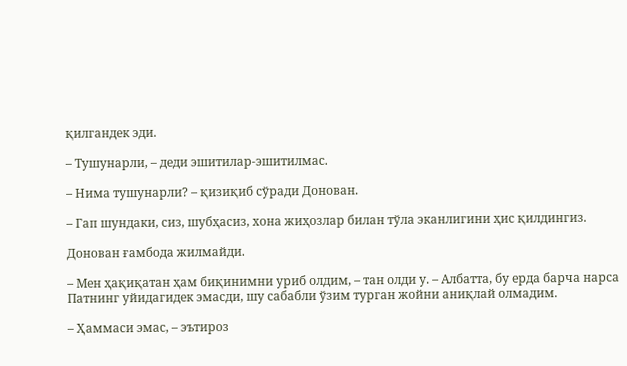қилгандек эди.

– Тушунарли, – деди эшитилар-эшитилмас.

– Нима тушунарли? – қизиқиб сўради Донован.

– Гап шундаки, сиз, шубҳасиз, хона жиҳозлар билан тўла эканлигини ҳис қилдингиз.

Донован ғамбода жилмайди.

– Мен ҳақиқатан ҳам биқинимни уриб олдим, – тан олди у. – Албатта, бу ерда барча нарса Патнинг уйидагидек эмасди, шу сабабли ўзим турган жойни аниқлай олмадим.

– Ҳаммаси эмас, – эътироз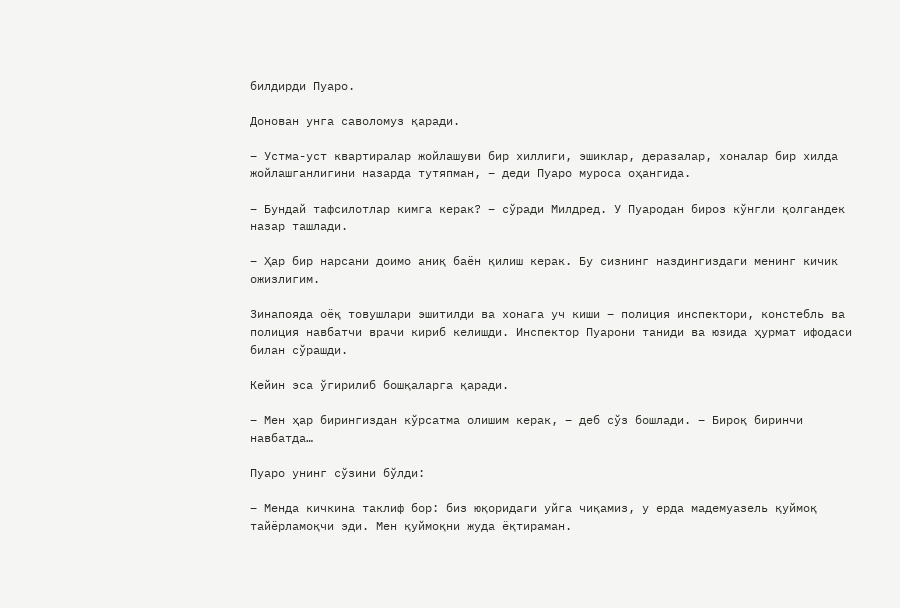билдирди Пуаро.

Донован унга саволомуз қаради.

– Устма-уст квартиралар жойлашуви бир хиллиги, эшиклар, деразалар, хоналар бир хилда жойлашганлигини назарда тутяпман, – деди Пуаро муроса оҳангида.

– Бундай тафсилотлар кимга керак? – сўради Милдред. У Пуародан бироз кўнгли қолгандек назар ташлади.

– Ҳар бир нарсани доимо аниқ баён қилиш керак. Бу сизнинг наздингиздаги менинг кичик ожизлигим.

Зинапояда оёқ товушлари эшитилди ва хонага уч киши – полиция инспектори, констебль ва полиция навбатчи врачи кириб келишди. Инспектор Пуарони таниди ва юзида ҳурмат ифодаси билан сўрашди.

Кейин эса ўгирилиб бошқаларга қаради.

– Мен ҳар бирингиздан кўрсатма олишим керак, – деб сўз бошлади. – Бироқ биринчи навбатда…

Пуаро унинг сўзини бўлди:

– Менда кичкина таклиф бор: биз юқоридаги уйга чиқамиз, у ерда мадемуазель қуймоқ тайёрламоқчи эди. Мен қуймоқни жуда ёқтираман.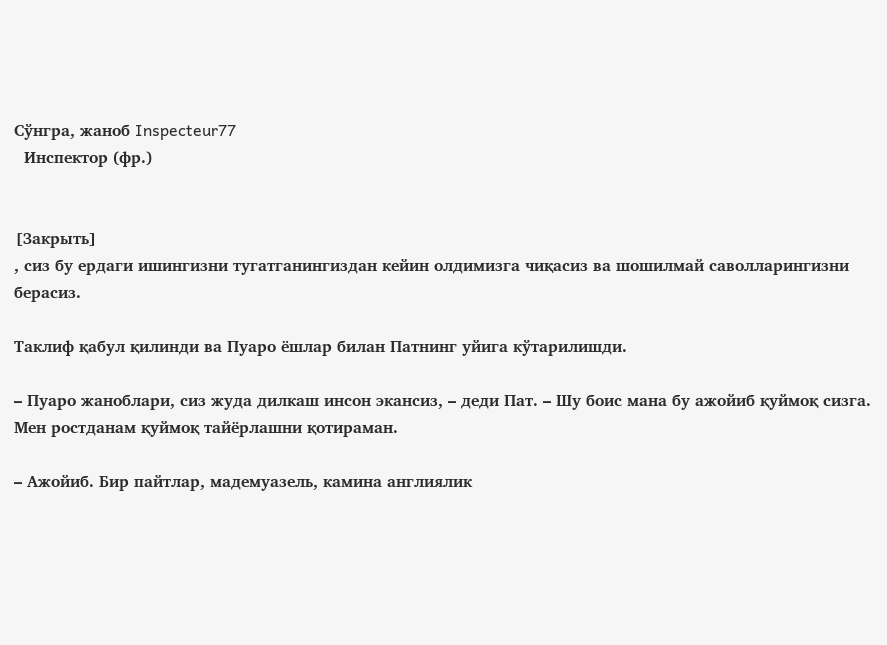Сўнгра, жаноб Inspecteur77
  Инспектор (фр.)


[Закрыть]
, сиз бу ердаги ишингизни тугатганингиздан кейин олдимизга чиқасиз ва шошилмай саволларингизни берасиз.

Таклиф қабул қилинди ва Пуаро ёшлар билан Патнинг уйига кўтарилишди.

– Пуаро жаноблари, сиз жуда дилкаш инсон экансиз, – деди Пат. – Шу боис мана бу ажойиб қуймоқ сизга. Мен ростданам қуймоқ тайёрлашни қотираман.

– Ажойиб. Бир пайтлар, мадемуазель, камина англиялик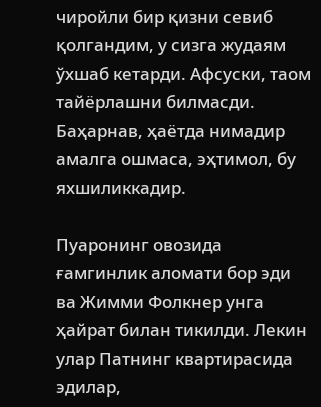чиройли бир қизни севиб қолгандим, у сизга жудаям ўхшаб кетарди. Афсуски, таом тайёрлашни билмасди. Баҳарнав, ҳаётда нимадир амалга ошмаса, эҳтимол, бу яхшиликкадир.

Пуаронинг овозида ғамгинлик аломати бор эди ва Жимми Фолкнер унга ҳайрат билан тикилди. Лекин улар Патнинг квартирасида эдилар,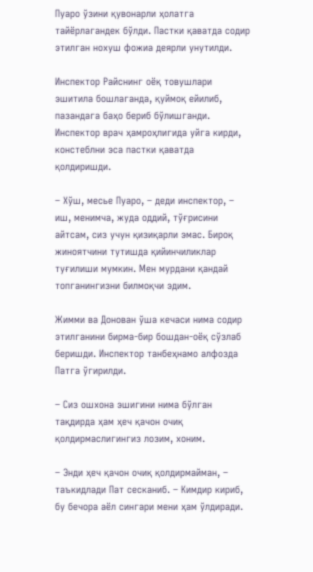Пуаро ўзини қувонарли ҳолатга тайёрлагандек бўлди. Пастки қаватда содир этилган нохуш фожиа деярли унутилди.

Инспектор Райснинг оёқ товушлари эшитила бошлаганда, қуймоқ ейилиб, пазандага баҳо бериб бўлишганди. Инспектор врач ҳамроҳлигида уйга кирди, констеблни эса пастки қаватда қолдиришди.

– Хўш, месье Пуаро, – деди инспектор, – иш, менимча, жуда оддий, тўғрисини айтсам, сиз учун қизиқарли эмас. Бироқ жиноятчини тутишда қийинчиликлар туғилиши мумкин. Мен мурдани қандай топганингизни билмоқчи эдим.

Жимми ва Донован ўша кечаси нима содир этилганини бирма-бир бошдан-оёқ сўзлаб беришди. Инспектор танбеҳнамо алфозда Патга ўгирилди.

– Сиз ошхона эшигини нима бўлган тақдирда ҳам ҳеч қачон очиқ қолдирмаслигингиз лозим, хоним.

– Энди ҳеч қачон очиқ қолдирмайман, – таъкидлади Пат сесканиб. – Кимдир кириб, бу бечора аёл сингари мени ҳам ўлдиради.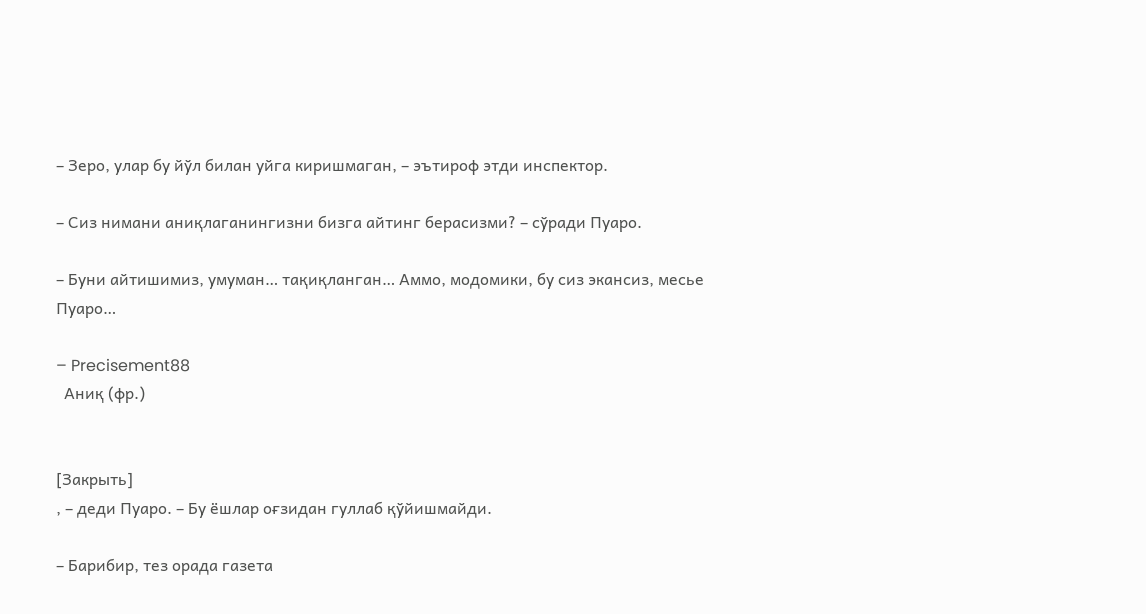– Зеро, улар бу йўл билан уйга киришмаган, – эътироф этди инспектор.

– Сиз нимани аниқлаганингизни бизга айтинг берасизми? – сўради Пуаро.

– Буни айтишимиз, умуман… тақиқланган… Аммо, модомики, бу сиз экансиз, месье Пуаро…

– Precisement88
  Аниқ (фр.)


[Закрыть]
, – деди Пуаро. – Бу ёшлар оғзидан гуллаб қўйишмайди.

– Барибир, тез орада газета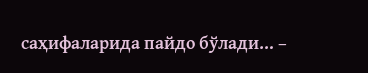саҳифаларида пайдо бўлади… –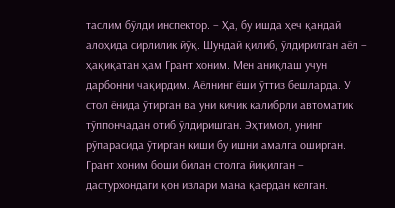таслим бўлди инспектор. – Ҳа, бу ишда ҳеч қандай алоҳида сирлилик йўқ. Шундай қилиб, ўлдирилган аёл – ҳақиқатан ҳам Грант хоним. Мен аниқлаш учун дарбонни чақирдим. Аёлнинг ёши ўттиз бешларда. У стол ёнида ўтирган ва уни кичик калибрли автоматик тўппончадан отиб ўлдиришган. Эҳтимол, унинг рўпарасида ўтирган киши бу ишни амалга оширган. Грант хоним боши билан столга йиқилган – дастурхондаги қон излари мана қаердан келган.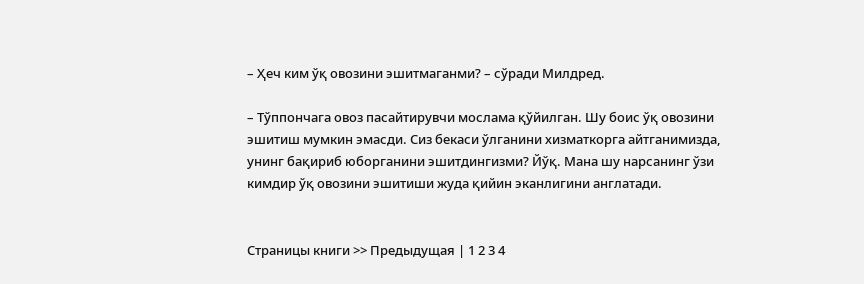– Ҳеч ким ўқ овозини эшитмаганми? – сўради Милдред.

– Тўппончага овоз пасайтирувчи мослама қўйилган. Шу боис ўқ овозини эшитиш мумкин эмасди. Сиз бекаси ўлганини хизматкорга айтганимизда, унинг бақириб юборганини эшитдингизми? Йўқ. Мана шу нарсанинг ўзи кимдир ўқ овозини эшитиши жуда қийин эканлигини англатади.


Страницы книги >> Предыдущая | 1 2 3 4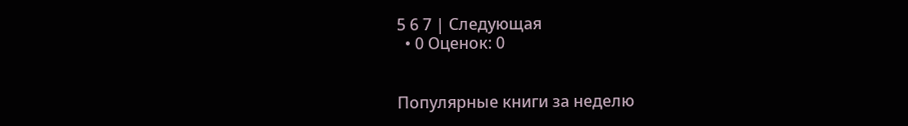5 6 7 | Следующая
  • 0 Оценок: 0


Популярные книги за неделю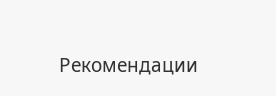Рекомендации